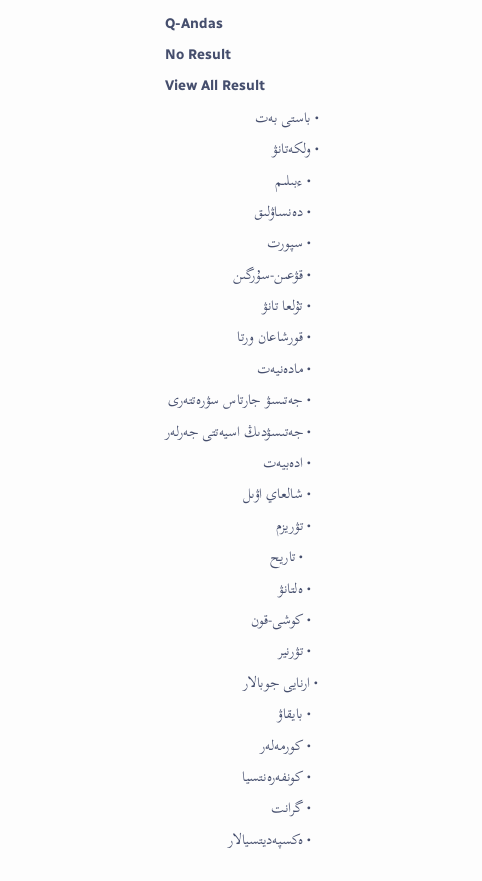Q-Andas
No Result
View All Result
  • باستى بەت
  • ولكەتانۋ
    • ءبىلىم
    • دەنساۋلىق
    • سپورت
    • قۋعىن-سۇرگىن
    • تۇلعا تانۋ
    • قورشاعان ورتا
    • مادەنيەت
    • جەتىسۋ جارتاس سۋرەتتەرى
    • جەتىسۋدىڭ اسيەتتى جەرلەر
    • ادەبيەت
    • شالعاي اۋىل
    • تۋريزم
      • تاريح
    • ەلتانۋ
    • كوشى-قون
    • تۋرنير
  • ارنايى جوبالار
    • بايقاۋ
    • كورمەلەر
    • كونفەرەنتسيا
    • گرانت
    • ەكسپەديتسيالار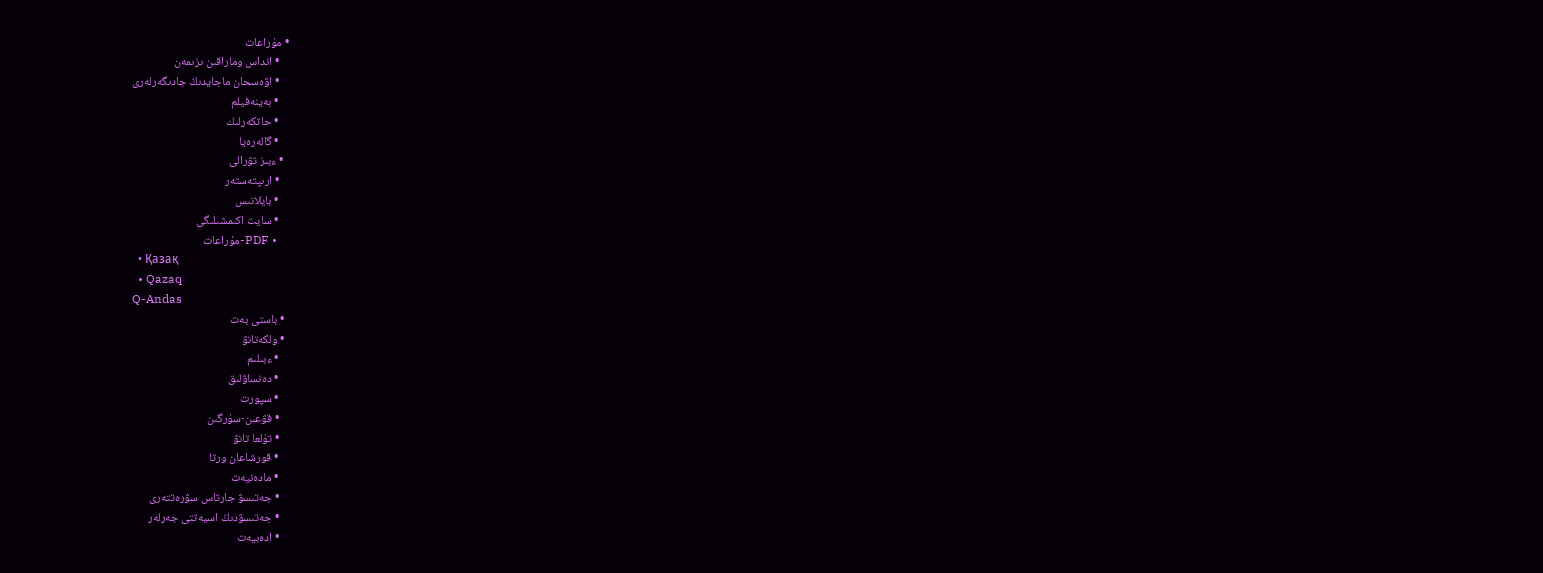• مۇراعات
    • انداس وماراقىن ىزىمەن
    • اۋەسحان ماجايدىڭ جادىگەرلەرى
    • بەينەفيلم
    • حاتكەرلىك
    • گالەرەيا
  • ءبىز تۋرالى
    • ارىپتەستەر
    • بايلانىس
    • سايت اكىمشىلىگى
    • PDF-مۇراعات
  • Қазақ
  • Qazaq
Q-Andas
  • باستى بەت
  • ولكەتانۋ
    • ءبىلىم
    • دەنساۋلىق
    • سپورت
    • قۋعىن-سۇرگىن
    • تۇلعا تانۋ
    • قورشاعان ورتا
    • مادەنيەت
    • جەتىسۋ جارتاس سۋرەتتەرى
    • جەتىسۋدىڭ اسيەتتى جەرلەر
    • ادەبيەت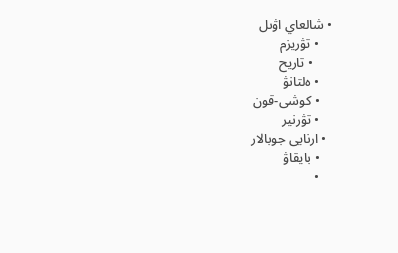• شالعاي اۋىل
    • تۋريزم
      • تاريح
    • ەلتانۋ
    • كوشى-قون
    • تۋرنير
  • ارنايى جوبالار
    • بايقاۋ
    •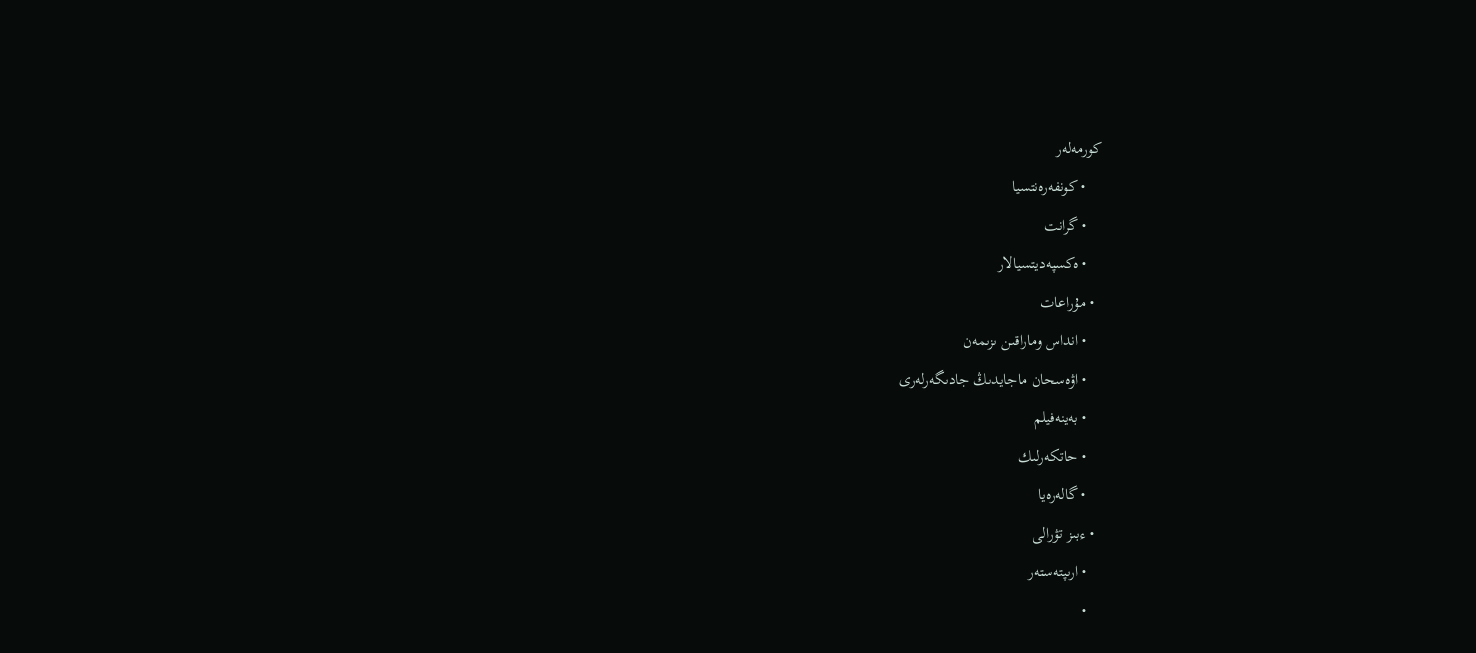كورمەلەر
    • كونفەرەنتسيا
    • گرانت
    • ەكسپەديتسيالار
  • مۇراعات
    • انداس وماراقىن ىزىمەن
    • اۋەسحان ماجايدىڭ جادىگەرلەرى
    • بەينەفيلم
    • حاتكەرلىك
    • گالەرەيا
  • ءبىز تۋرالى
    • ارىپتەستەر
    •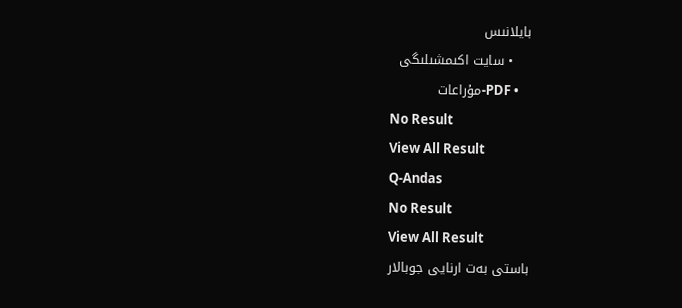بايلانىس
    • سايت اكىمشىلىگى
    • PDF-مۇراعات
No Result
View All Result
Q-Andas
No Result
View All Result
باستى بەت ارنايى جوبالار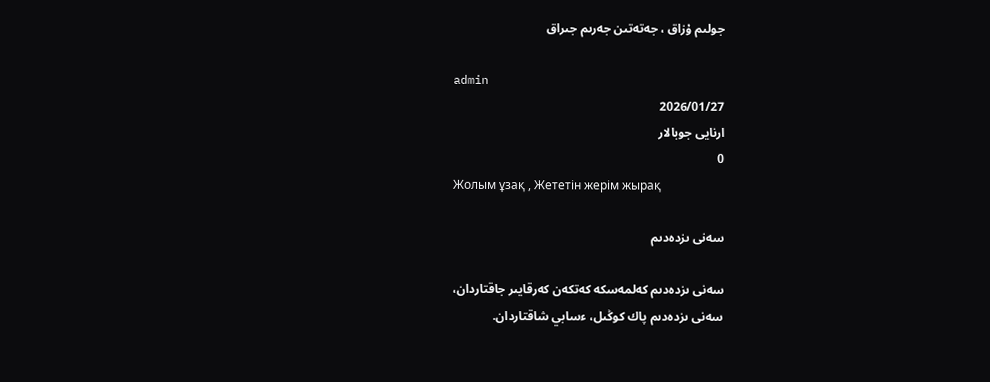جولىم ۇزاق ، جەتەتىن جەرىم جىراق

admin
2026/01/27
ارنايى جوبالار
0
Жолым ұзақ , Жететін жерім жырақ

سەنى ىزدەدىم

سەنى ىزدەدىم كەلمەسكە كەتكەن كەرقايىر جاقتاردان،
سەنى ىزدەدىم پاك كوڭىل، ءسابي شاقتاردان.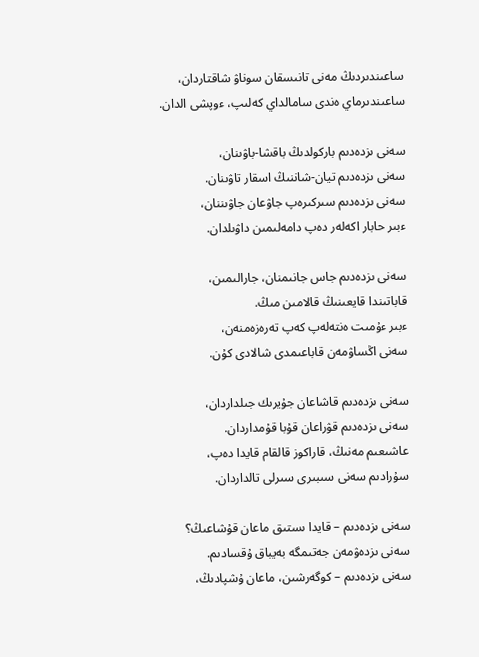ساعىندىردىڭ مەنى تانىسقان سوناۋ شاقتاردان،
ساعىندىرماي ەندى سامالداي كەلىپ، ءوپشى الدان.

سەنى ىزدەدىم باركولدىڭ باقشا-باۋىنان،
سەنى ىزدەدىم تيان-شاننىڭ اسقار تاۋىنان.
سەنى ىزدەدىم سىركىرەپ جاۋعان جاۋىننان،
ءبىر حابار اكەلەر دەپ دامەلىمىن داۋىلدان.

سەنى ىزدەدىم جاس جانىمنان، جارالىمىن،
قاباتىندا قايعىنىڭ قالامىن مىڭ.
ءبىر ءۇمىت ەنتەلەپ كەپ تەرەزەمنەن،
سەنى اڭساۋمەن قاباعىمدى شالادى كۇن.

سەنى ىزدەدىم قاشاعان جۇيرىك جىلداردان،
سەنى ىزدەدىم قۋراعان قۇبا قۇمداردان.
عاشىعىم مەنىڭ، قاراكوز قالقام قايدا دەپ،
سۇرادىم سەنى سىبىرى سىرلى تالداردان.

سەنى ىزدەدىم – قايدا ىستىق ماعان قۇشاعىڭ؟
سەنى ىزدەۋمەن جەتىمگە بەيباق ۇقسادىم.
سەنى ىزدەدىم – كوگەرشىن، ماعان ۇشپادىڭ،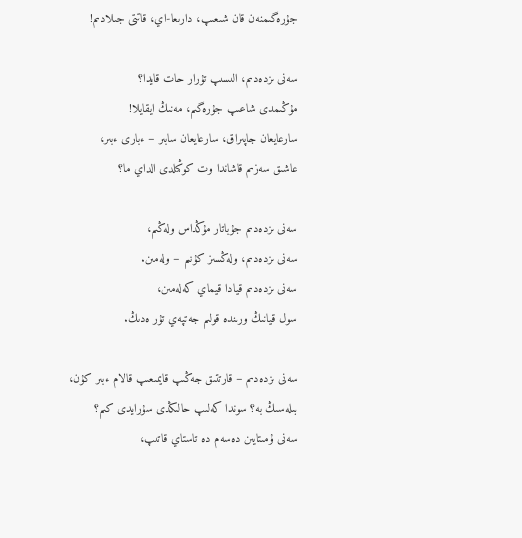جۇرەگىمنەن قان شىعىپ، دارىعا-اي، قاتتى جىلادىم!

سەنى ىزدەدىم، الىسىپ تۇرار حات قايدا؟
مۇڭىمدى شاعىپ جۇرەگىم، مەنىڭ ايقايلا!
سارعايعان جاپىراق، سارعايعان سابىر – ءبارى ءبىر،
عاشىق سەزىم قاشاندا وت كوڭىلدى الداي ما؟

سەنى ىزدەدىم جۇباتار مۇڭداس ولەڭىم،
سەنى ىزدەدىم، ولەڭسىز كۇنىم – ولەمىن.
سەنى ىزدەدىم قيادا قيماي كەلەمىن،
سول قيانىڭ ورىندە قولىم جەتپەي تۇر ەدىڭ.

سەنى ىزدەدىم – قارتتىق جەڭىپ قايمىعىپ قالام ءبىر كۇن،
بىلەسىڭ بە؟ سوندا كەلىپ حالىڭدى سۇرايدى كىم؟
سەنى ۇمىتايىن دەسەم دە تاستاي قاتىپ،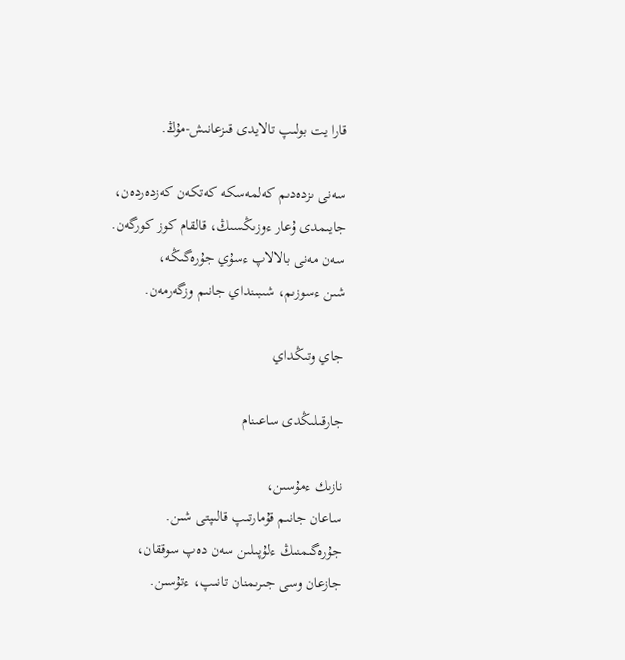قارا يت بولىپ تالايدى قىزعانىش-مۇڭ.

سەنى ىزدەدىم كەلمەسكە كەتكەن كەزدەردەن،
جايىمدى ۇعار ءوزىڭسىڭ، قالقام كوز كورگەن.
سەن مەنى بالالاپ ءسۇي جۇرەگىڭە،
شىن ءسوزىم، شىبىنداي جانىم وزگەرمەن.

جاي وتىڭداي

جارقىلىڭدى ساعىنام

نازىك ءمۇسىن،
ساعان جانىم قۇمارتىپ قالىپتى شىن.
جۇرەگىمنىڭ ءلۇپىلىن سەن دەپ سوققان،
جازعان وسى جىرىمنان تانىپ، ءتۇسىن.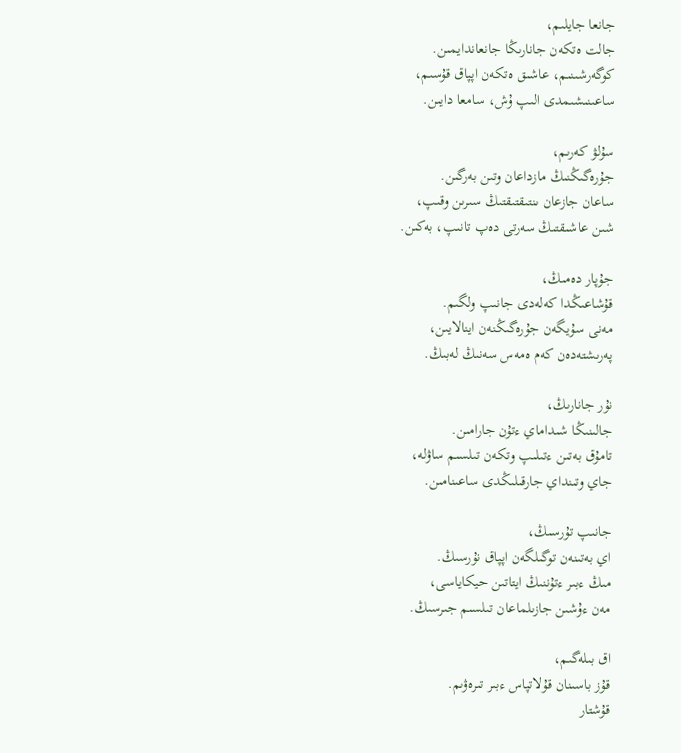جانعا جايلىم،
جالت ەتكەن جانارىڭا جانعاندايمىن.
كوگەرشىنىم، عاشىق ەتكەن اپپاق قۇسىم،
ساعىنىشىمدى الىپ ۇش، سامعا دايىن.

سۇلۋ كەرىم،
جۇرەگىڭنىڭ مازداعان وتىن بەرگىن.
ساعان جازعان ىنتىقتىقتىڭ سىرىن وقىپ،
شىن عاشىقتىڭ سەرتى دەپ تانىپ، بەكىن.

جۇپار دەمىڭ،
قۇشاعىڭدا كەلەدى جانىپ ولگىم.
مەنى سۇيگەن جۇرەگىڭنەن اينالايىن،
پەرىشتەدەن كەم ەمەس سەنىڭ لەبىڭ.

نۇر جانارىڭ،
جالىنىڭا شىداماي ءتۇن جارامىن.
تامۇق بەتىن ءتىلىپ وتكەن تىلسىم ساۋلە،
جاي وتىنداي جارقىلىڭدى ساعىنامىن.

جانىپ تۇرسىڭ،
اي بەتىنەن توگىلگەن اپپاق نۇرسىڭ.
مىڭ ءبىر ءتۇننىڭ ايتاتىن حيكاياسى،
مەن ءۇشىن جازىلماعان تىلسىم جىرسىڭ.

اق بىلەگىم،
قۇز باسىنان قۇلاتپاس ءبىر تىرەۋىم.
قۇشتار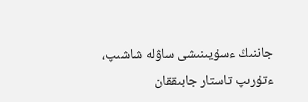جاننىڭ ءسۇيىنىشى ساۋلە شاشىپ،
ءتۇرىپ تاستار جابىققان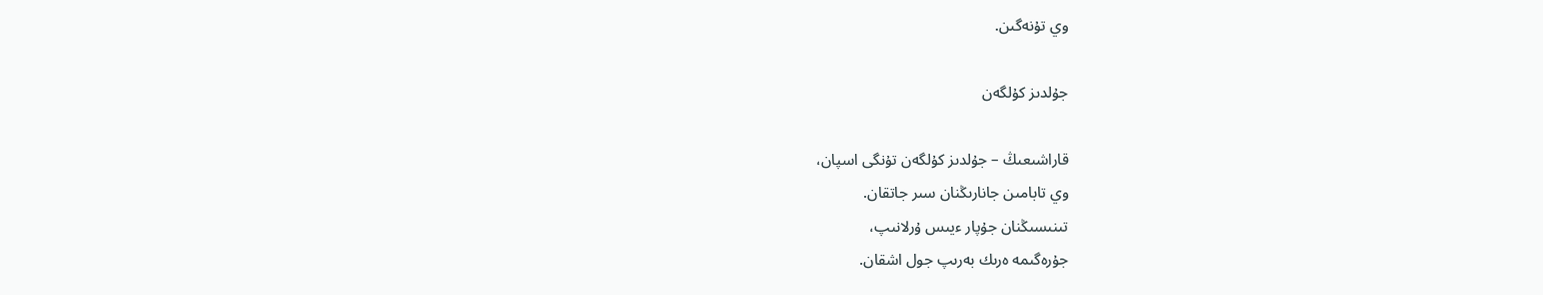وي تۇنەگىن.

جۇلدىز كۇلگەن

قاراشىعىڭ – جۇلدىز كۇلگەن تۇنگى اسپان،
وي تابامىن جانارىڭنان سىر جاتقان.
تىنىسىڭنان جۇپار ءيىس ۇرلانىپ،
جۇرەگىمە ەرىك بەرىپ جول اشقان.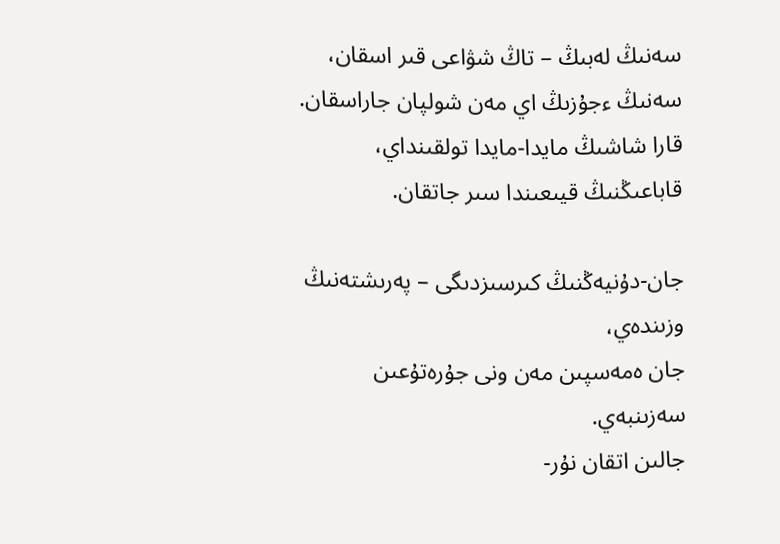سەنىڭ لەبىڭ – تاڭ شۋاعى قىر اسقان،
سەنىڭ ءجۇزىڭ اي مەن شولپان جاراسقان.
قارا شاشىڭ مايدا-مايدا تولقىنداي،
قاباعىڭنىڭ قيىعىندا سىر جاتقان.

جان-دۇنيەڭنىڭ كىرسىزدىگى – پەرىشتەنىڭ وزىندەي،
جان ەمەسپىن مەن ونى جۇرەتۇعىن سەزىنبەي.
جالىن اتقان نۇر-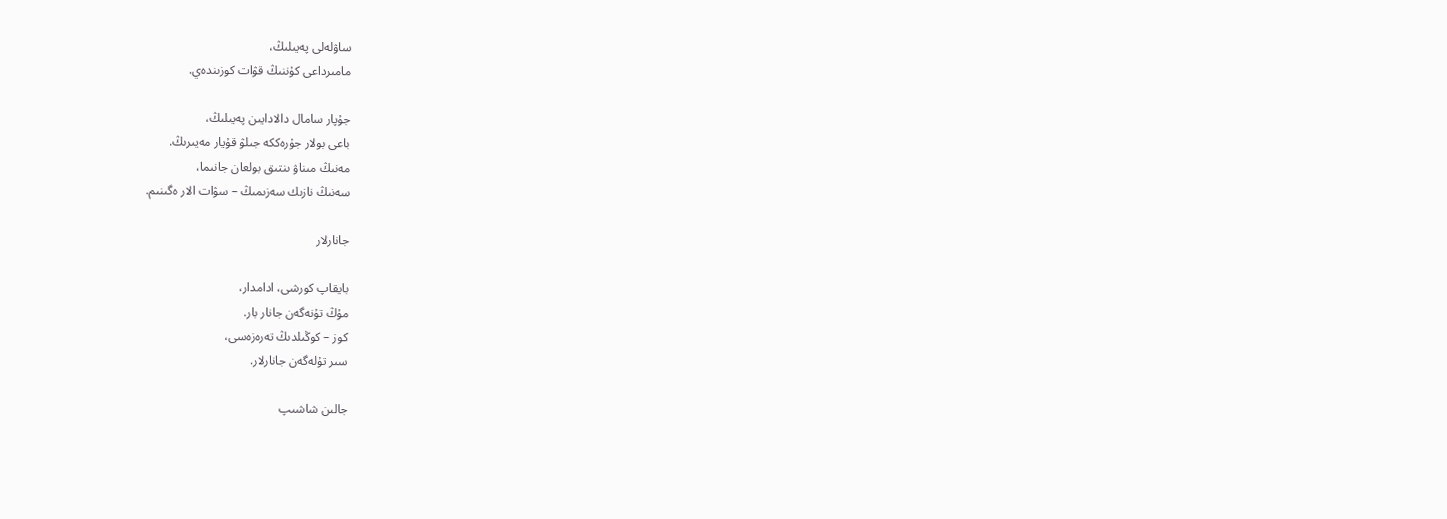ساۋلەلى پەيىلىڭ،
مامىرداعى كۇننىڭ قۋات كوزىندەي.

جۇپار سامال دالادايىن پەيىلىڭ،
باعى بولار جۇرەككە جىلۋ قۇيار مەيىرىڭ.
مەنىڭ مىناۋ ىنتىق بولعان جانىما،
سەنىڭ نازىك سەزىمىڭ – سۋات الار ەگىنىم.

جانارلار

بايقاپ كورشى، ادامدار،
مۇڭ تۇنەگەن جانار بار.
كوز – كوڭىلدىڭ تەرەزەسى،
سىر تۇلەگەن جانارلار.

جالىن شاشىپ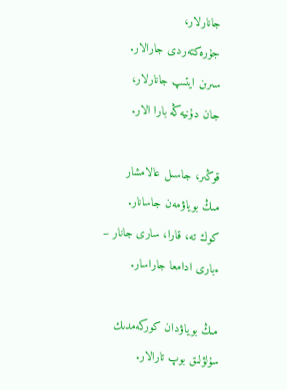جانارلار،
جۇرەكتەردى جارالار.
سىرىن ايتىپ جانارلار،
جان دۇنيەڭە بارا الار.

قوڭىر، جاسىل عالامشار
مىڭ بوياۋمەن جاسانار.
كوك تە، قارا، سارى جانار –
ءبارى ادامعا جاراسار.

مىڭ بوياۋدان كوركەمدىك
سۇلۋلىق بوپ تارالار.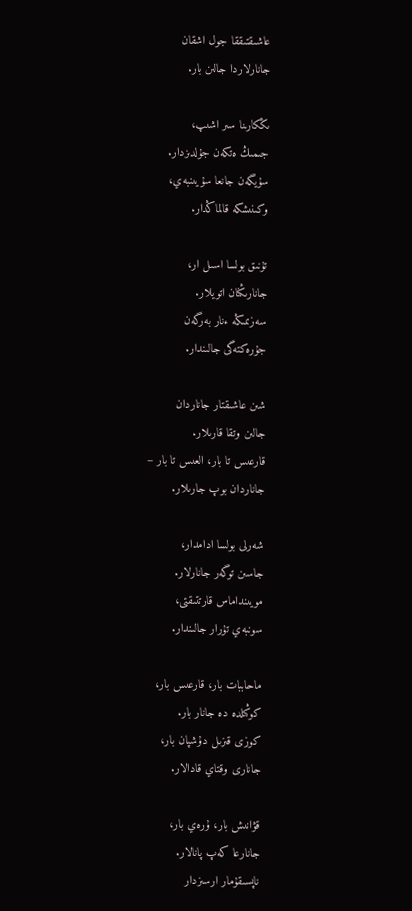عاشىقتىققا جول اشقان
جانارلاردا جالىن بار.

ىڭكارىنا سىر اشىپ،
جىمىڭ ەتكەن جۇلدىزدار.
سۇيگەن جانعا سۇيىنبەي،
وكىنىشكە قالماڭدار.

تۇنىق بولسا اسىل ار،
جانارىڭنان اتويلار.
سەزىمىڭە ءنار بەرگەن
جۇرەكتەگى جالىندار.

شىن عاشىقتار جاناردان
جالىن وتقا قارىلار.
قارعىس تا بار، العىس تا بار –
جاناردان بوپ جارىلار.

شەرلى بولسا ادامدار،
جاسىن توگەر جانارلار.
مويىنداماس قارتتىقتى،
سونبەي تۇرار جالىندار.

ماحاببات بار، قارعىس بار،
كوڭىلدە دە جانار بار.
كوزى قىزىل دۇشپان بار،
جانارى وقتاي قادالار.

قۋانىش بار، ۇرەي بار،
جانارعا كەپ پانالار.
ناپسىقۇمار ارسىزدار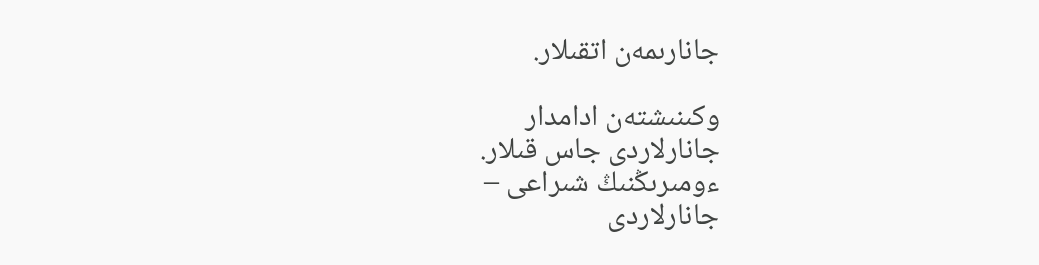جانارىمەن اتقىلار.

وكىنىشتەن ادامدار
جانارلاردى جاس قىلار.
ءومىرىڭنىڭ شىراعى –
جانارلاردى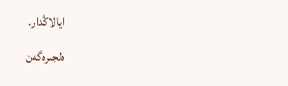ايالاڭدار.

ەلجىرەگەن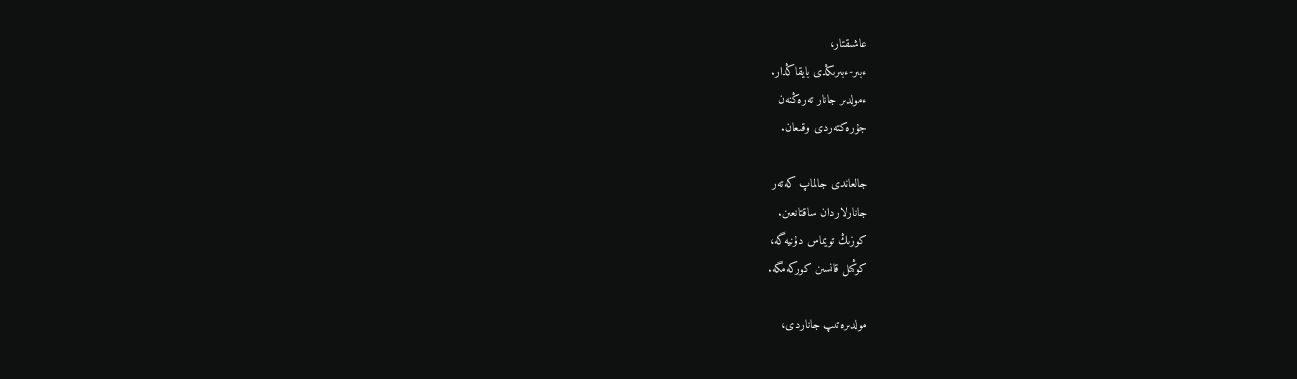عاشىقتار،
ءبىر-ءبىرىڭدى بايقاڭدار.
ءمولدىر جانار تەرەڭنەن
جۇرەكتەردى وقىعان.

جالعاندى جالماپ كەتەر
جانارلاردان ساقتانعىن.
كوزىڭ تويماس دۇنيەگە،
كوڭىل قانسىن كوركەمگە.

مولدىرەتىپ جاناردى،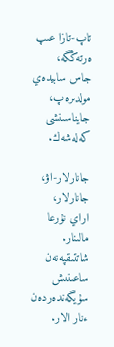تاپ-تازا عىپ ەرتەڭگە،
جاس سابيدەي مولدىرەپ،
جايناسىنشى كەلەشەك.

جانارلار-اۋ، جانارلار،
اراي نۇرعا مالىنار.
شاتتىقپەنەن ساعىنىش
سۇيگەندەردەن ءنار الار.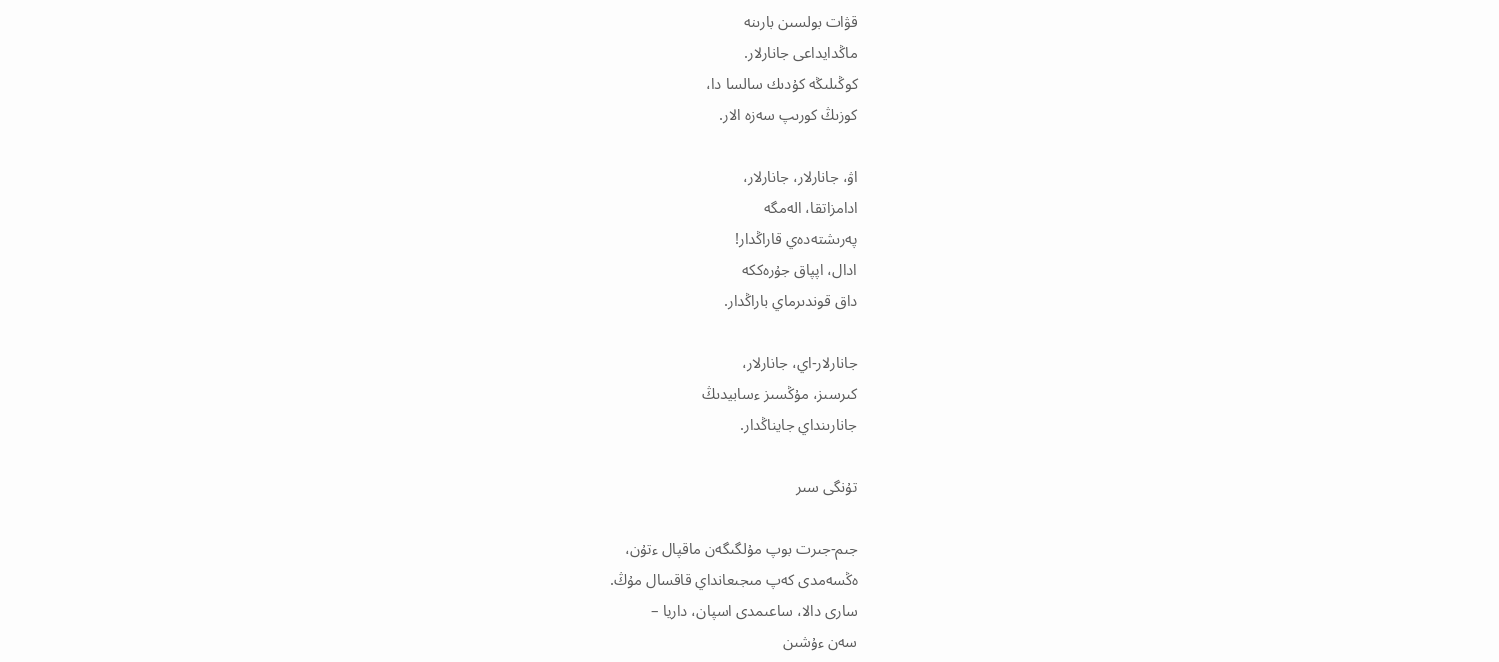قۋات بولسىن بارىنە
ماڭدايداعى جانارلار.
كوڭىلىڭە كۇدىك سالسا دا،
كوزىڭ كورىپ سەزە الار.

اۋ، جانارلار، جانارلار،
ادامزاتقا، الەمگە
پەرىشتەدەي قاراڭدار!
ادال، اپپاق جۇرەككە
داق قوندىرماي باراڭدار.

جانارلار-اي، جانارلار،
كىرسىز، مۇڭسىز ءسابيدىڭ
جانارىنداي جايناڭدار.

تۇنگى سىر

جىم-جىرت بوپ مۇلگىگەن ماقپال ءتۇن،
ەڭسەمدى كەپ مىجىعانداي قاقسال مۇڭ.
سارى دالا، ساعىمدى اسپان، داريا –
سەن ءۇشىن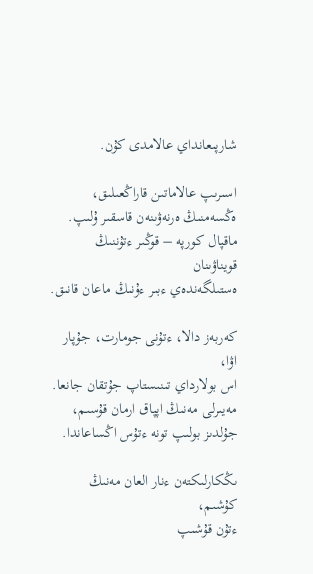شارپىعانداي عالامدى كۇن.

اسىرىپ عالاماتىن قاراڭعىلىق،
ەڭسەمنىڭ ەرنەۋىنەن قاسقىر ۇلىپ.
ماقپال كورپە – قوڭىر ءتۇننىڭ قويناۋىنان
ەستىلگەندەي ءبىر ءۇنىڭ ماعان قانىق.

كەربەز دالا، ءتۇنى جومارت، جۇپار اۋا،
اس بولارداي تىنىستاپ جۇتقان جانعا.
مەيىرلى مەنىڭ اپپاق ارمان قۇسىم،
جۇلدىز بولىپ تونە ءتۇس اڭساعاندا.

ىڭكارلىكتەن ءنار العان مەنىڭ كۇشىم،
ءتۇن قۇشىپ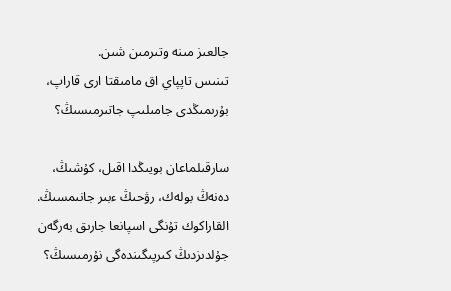جالعىز مىنە وتىرمىن شىن.
تىنىس تاپپاي اق مامىقتا ارى قاراپ،
بۇرىمىڭدى جامىلىپ جاتىرمىسىڭ؟

سارقىلماعان بويىڭدا اقىل، كۇشىڭ،
دەنەڭ بولەك، رۋحىڭ ءبىر جانىمسىڭ.
القاراكوك تۇنگى اسپانعا جارىق بەرگەن
جۇلدىزدىڭ كىرپىگىندەگى نۇرمىسىڭ؟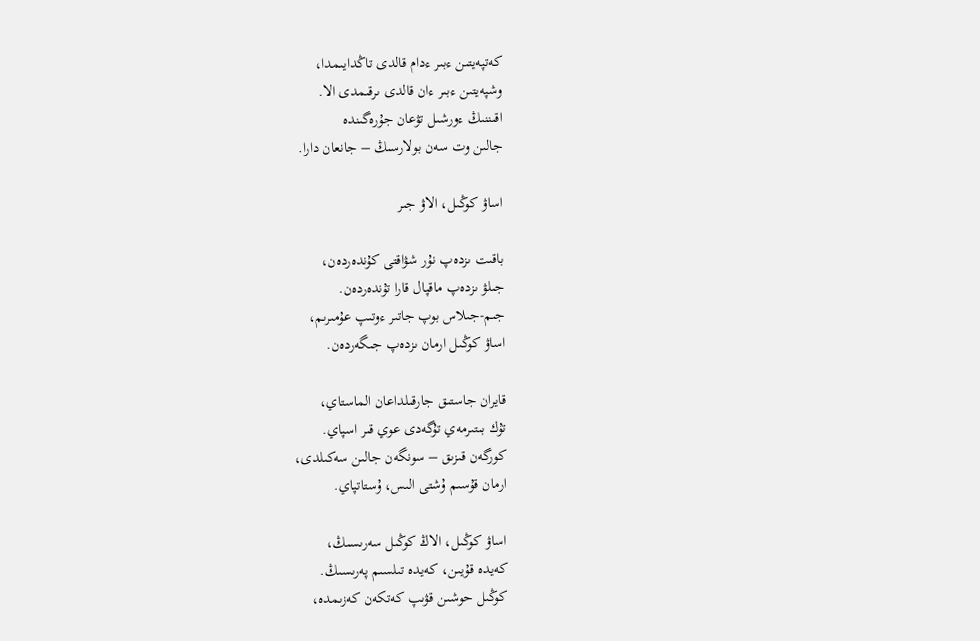كەتپەيتىن ءبىر ءدام قالدى تاڭدايىمدا،
وشپەيتىن ءبىر ءان قالدى ىرقىمدى الا.
اقىننىڭ ءورشىل تۋعان جۇرەگىندە
جالىن وت سەن بولارسىڭ – جانعان دارا.

اساۋ كوڭىل، الاۋ جىر

باقىت ىزدەپ نۇر شۋاقتى كۇندەردەن،
جىلۋ ىزدەپ ماقپال قارا تۇندەردەن.
جىم-جىلاس بوپ جاتىر ءوتىپ عۇمىرىم،
اساۋ كوڭىل ارمان ىزدەپ جىگەردەن.

قايران جاستىق جارقىلداعان الماستاي،
تۇك بىتىرمەي تۇگەدى عوي قىر اسپاي.
كورگەن قىزىق – سونگەن جالىن سەكىلدى،
ارمان قۇسىم ۇشتى الىس، ۇستاتپاي.

اساۋ كوڭىل، الاڭ كوڭىل سەرىسىڭ،
كەيدە قۇيىن، كەيدە تىلسىم پەرىسىڭ.
كوڭىل حوشىن قۋىپ كەتكەن كەزىمدە،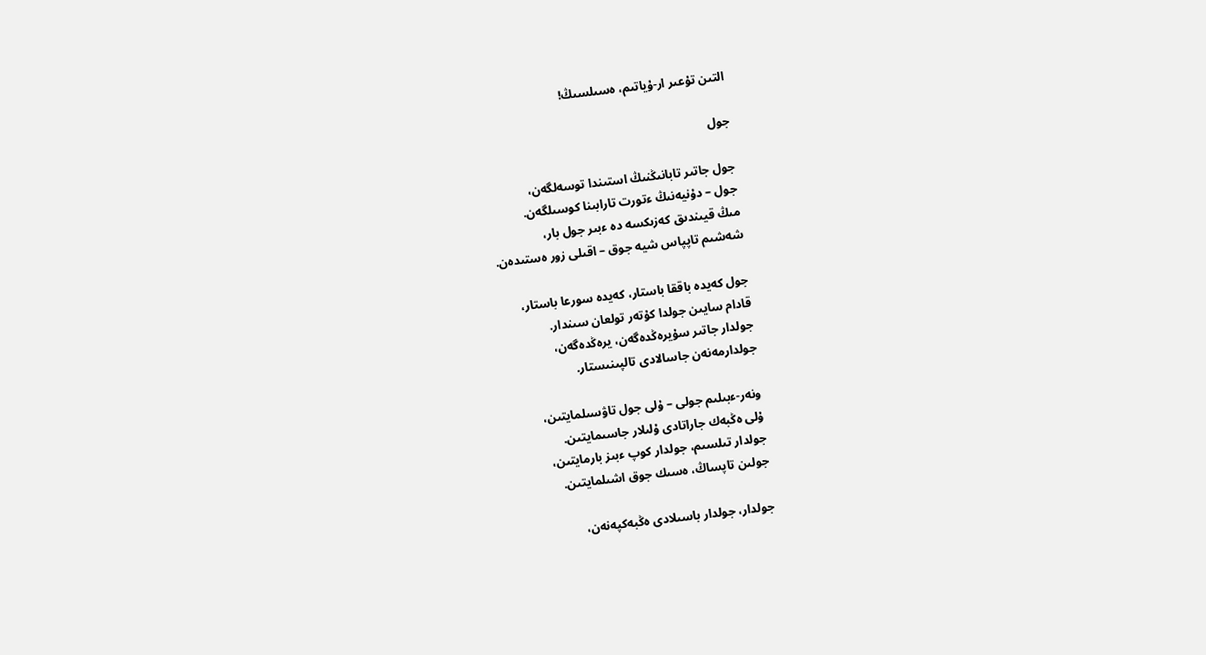التىن تۇعىر ار-ۇياتىم، ەسىلسىڭ!

جول

جول جاتىر تابانىڭنىڭ استىندا توسەلگەن،
جول – دۇنيەنىڭ ءتورت تارابىنا كوسىلگەن.
مىڭ قيىندىق كەزىكسە دە ءبىر جول بار،
شەشىم تاپپاس شيە جوق – اقىلى زور ەستىدەن.

جول كەيدە باققا باستار، كەيدە سورعا باستار،
قادام سايىن جولدا كۇتەر تولعان سىندار.
جولدار جاتىر سۇيرەڭدەگەن، يرەڭدەگەن،
جولدارمەنەن جاسالادى تالپىنىستار.

ونەر-ءبىلىم جولى – ۇلى جول تاۋسىلمايتىن،
ۇلى ەڭبەك جاراتادى ۇلىلار جاسىمايتىن.
جولدار تىلسىم، جولدار كوپ ءبىز بارمايتىن،
جولىن تاپساڭ، ەسىك جوق اشىلمايتىن.

جولدار، جولدار باسىلادى ەڭبەكپەنەن،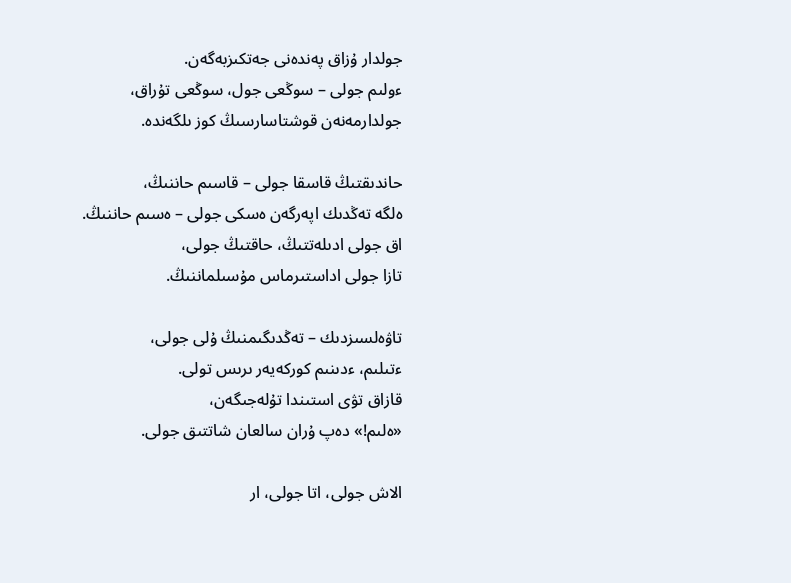جولدار ۇزاق پەندەنى جەتكىزبەگەن.
ءولىم جولى – سوڭعى جول، سوڭعى تۇراق،
جولدارمەنەن قوشتاسارسىڭ كوز ىلگەندە.

حاندىقتىڭ قاسقا جولى – قاسىم حاننىڭ،
ەلگە تەڭدىك اپەرگەن ەسكى جولى – ەسىم حاننىڭ.
اق جولى ادىلەتتىڭ، حاقتىڭ جولى،
تازا جولى اداستىرماس مۇسىلماننىڭ.

تاۋەلسىزدىك – تەڭدىگىمنىڭ ۇلى جولى،
ءتىلىم، ءدىنىم كوركەيەر ىرىس تولى.
قازاق تۋى استىندا تۇلەجىگەن،
«ەلىم!» دەپ ۇران سالعان شاتتىق جولى.

الاش جولى، اتا جولى، ار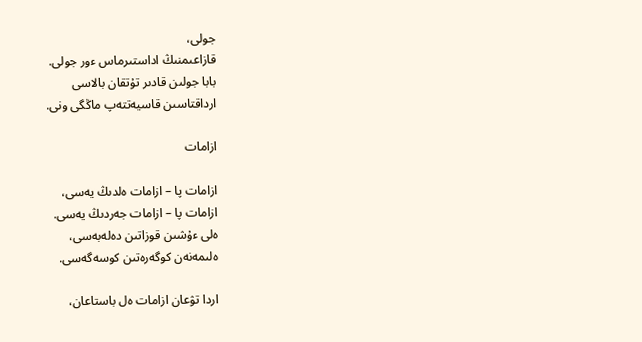جولى،
قازاعىمنىڭ اداستىرماس ءور جولى.
بابا جولىن قادىر تۇتقان بالاسى
ارداقتاسىن قاسيەتتەپ ماڭگى ونى.

ازامات

ازامات پا – ازامات ەلدىڭ يەسى،
ازامات پا – ازامات جەردىڭ يەسى.
ەلى ءۇشىن قوزاتىن دەلەبەسى،
ەلىمەنەن كوگەرەتىن كوسەگەسى.

اردا تۋعان ازامات ەل باستاعان،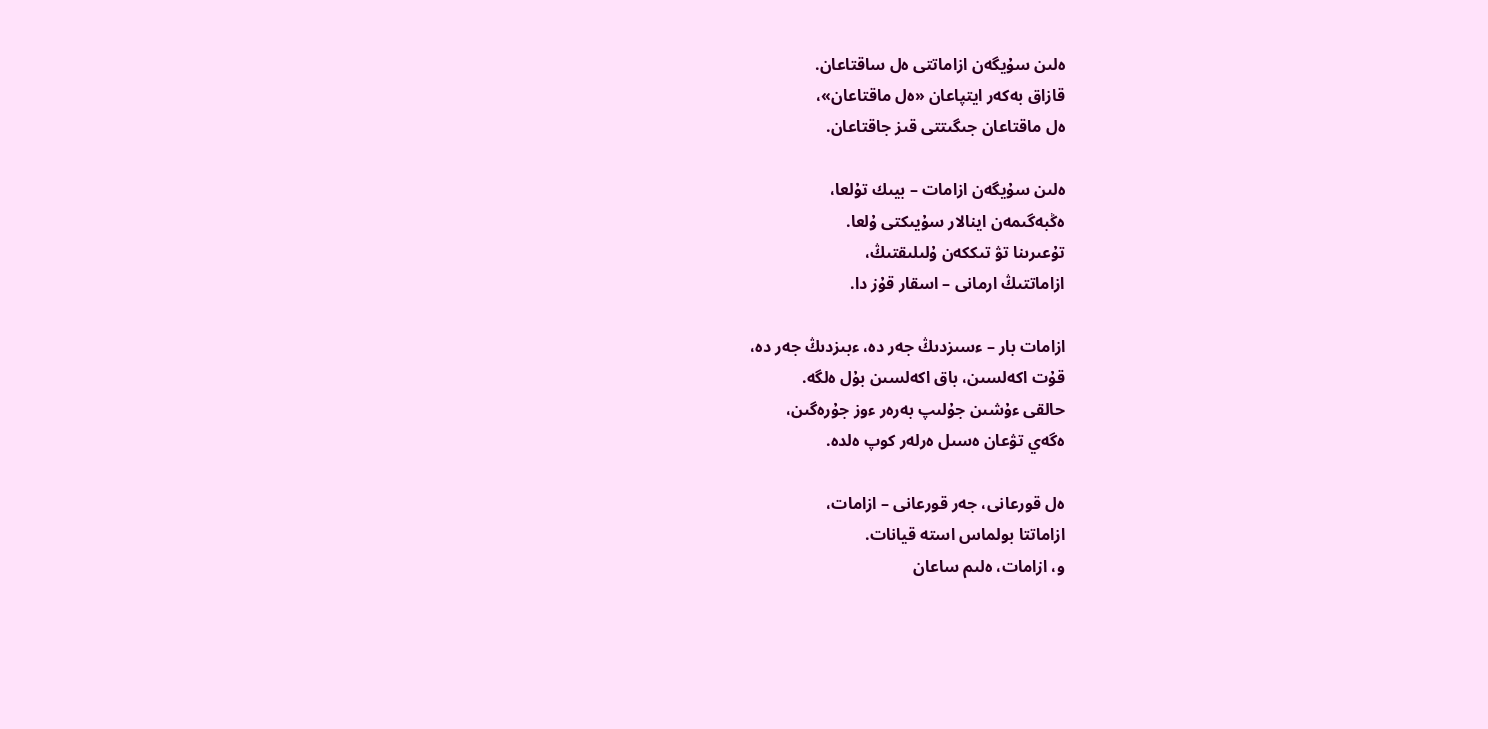ەلىن سۇيگەن ازاماتتى ەل ساقتاعان.
قازاق بەكەر ايتپاعان «ەل ماقتاعان»،
ەل ماقتاعان جىگىتتى قىز جاقتاعان.

ەلىن سۇيگەن ازامات – بيىك تۇلعا،
ەڭبەگىمەن اينالار سۇيىكتى ۇلعا.
تۇعىرىنا تۋ تىككەن ۇلىلىقتىڭ،
ازاماتتىڭ ارمانى – اسقار قۇز دا.

ازامات بار – ءسىزدىڭ جەر دە، ءبىزدىڭ جەر دە،
قۇت اكەلسىن، باق اكەلسىن بۇل ەلگە.
حالقى ءۇشىن جۇلىپ بەرەر ءوز جۇرەگىن،
ەگەي تۋعان ەسىل ەرلەر كوپ ەلدە.

ەل قورعانى، جەر قورعانى – ازامات،
ازاماتتا بولماس استە قيانات.
و، ازامات، ەلىم ساعان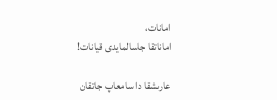امانات،
اماناتقا جاسالمايدى قيانات!

عارىشقا دا سامعاپ جاتقان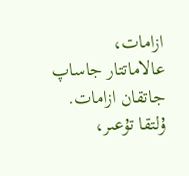ازامات،
عالاماتتار جاساپ جاتقان ازامات.
ۇلتقا تۇعىر،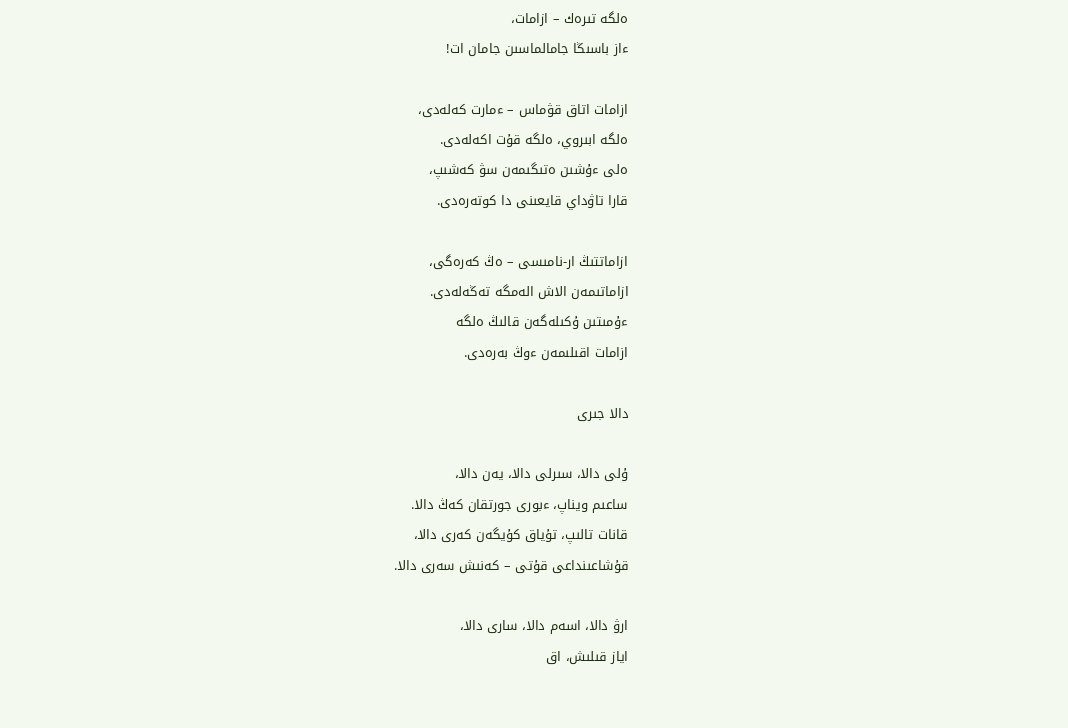ەلگە تىرەك – ازامات،
ءاز باسىڭا جامالماسىن جامان ات!

ازامات اتاق قۋماس – ءمارت كەلەدى،
ەلگە ابىروي، ەلگە قۇت اكەلەدى.
ەلى ءۇشىن ەتىگىمەن سۋ كەشىپ،
قارا تاۋداي قايعىنى دا كوتەرەدى.

ازاماتتىڭ ار-نامىسى – ەڭ كەرەگى،
ازاماتىمەن الاش الەمگە تەڭەلەدى.
ءۇمىتىن ۇكىلەگەن قالىڭ ەلگە
ازامات اقىلىمەن ءوڭ بەرەدى.

دالا جىرى

ۇلى دالا، سىرلى دالا، يەن دالا،
ساعىم ويناپ، ءبورى جورتقان كەڭ دالا.
قانات تالىپ، تۇياق كۇيگەن كەرى دالا،
قۇشاعىنداعى قۇتى – كەنىش سەرى دالا.

ارۋ دالا، اسەم دالا، سارى دالا،
اياز قىلىش، اق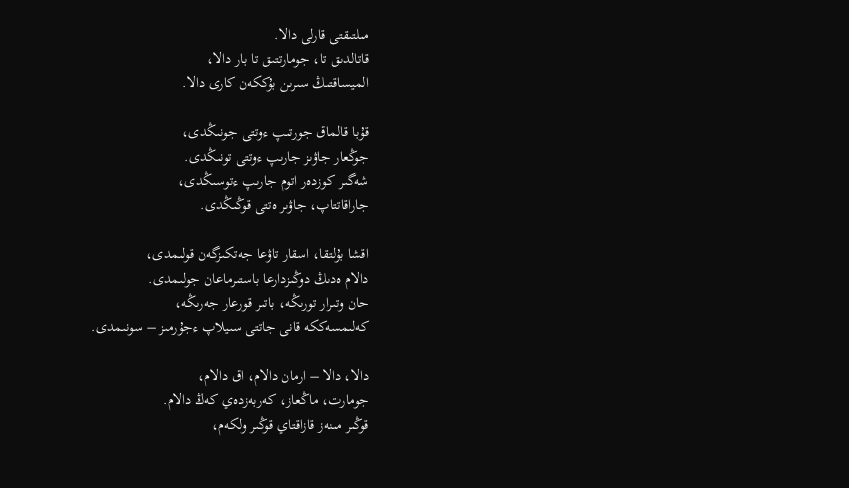مىلتىقتى قارلى دالا.
قاتالدىق تا، جومارتتىق تا بار دالا،
الميساقتىڭ سىرىن بۇككەن كارى دالا.

قۇبا قالماق جورتىپ ءوتتى جونىڭدى،
جوڭعار جاۋىز جارىپ ءوتتى تونىڭدى.
شەگىر كوزدەر اتوم جارىپ ءتوسىڭدى،
جاراقاتتاپ، جاۋىر ەتتى قوڭىڭدى.

اقشا بۇلتقا، اسقار تاۋعا جەتكىزگەن قولىمدى،
دالام ەدىڭ دوڭىزدارعا باستىرماعان جولىمدى.
حان وتىرار تورىڭە، باتىر قورعار جەرىڭە،
كەلىمسەككە قانى جاتتى سىيلاپ ءجۇرمىز – سونىمدى.

دالا، دالا – ارمان دالام، اق دالام،
جومارت، ماڭعاز، كەربەزدەي كەڭ دالام.
قوڭىر مىنەز قازاقتاي قوڭىر ولكەم،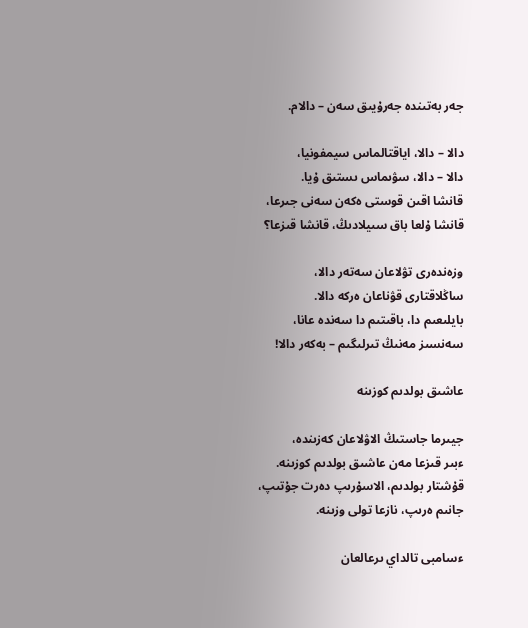جەر بەتىندە جەرۇيىق سەن – دالام.

دالا – دالا، اياقتالماس سيمفونيا،
دالا – دالا، سۋىماس ىستىق ۇيا.
قانشا اقىن قوستى ەكەن سەنى جىرعا،
قانشا ۇلعا باق سىيلادىڭ، قانشا قىزعا؟

وزەندەرى تۋلاعان سەتەر دالا،
ساڭلاقتارى قۋناعان ەركە دالا.
بايلىعىم دا، باقىتىم دا سەندە عانا،
سەنسىز مەنىڭ تىرلىگىم – بەكەر دالا!

عاشىق بولدىم كوزىنە

جيىرما جاستىڭ الاۋلاعان كەزىندە،
ءبىر قىزعا مەن عاشىق بولدىم كوزىنە.
قۇشتار بولدىم، الاسۇرىپ دەرت جۇتىپ،
جانىم ەرىپ، نازعا تولى وزىنە.

ءسامبى تالداي ىرعالعان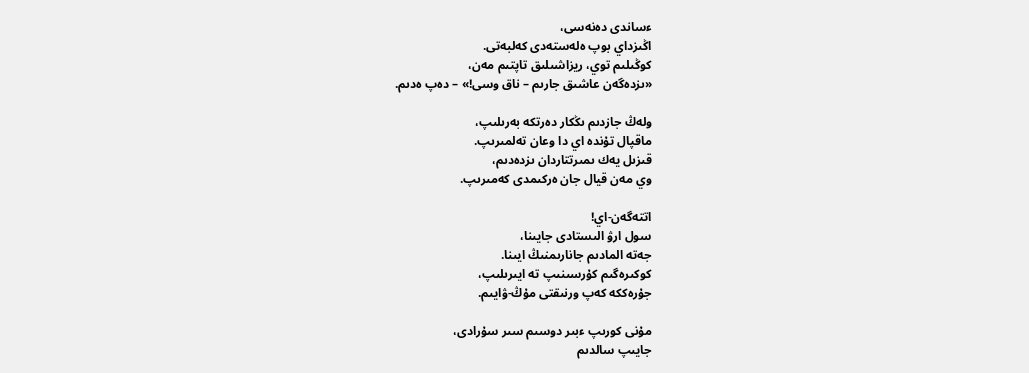ءساندى دەنەسى،
اڭىزداي بوپ ەلەستەدى كەلبەتى.
كوڭىلىم توي، ريزاشىلىق تاپتىم مەن،
«ىزدەگەن عاشىق جارىم – ناق وسى!» – دەپ ەدىم.

ولەڭ جازدىم ىڭكار دەرتكە بەرىلىپ،
ماقپال تۇندە اي دا وعان تەلمىرىپ.
قىزىل يەك ىمىرتتاردان ىزدەدىم،
وي مەن قيال جان ەركىمدى كەمىرىپ.

اتتەگەن-اي!
سول ارۋ الىستادى جايىنا،
جەتە المادىم جانارىمنىڭ ايىنا.
كوكىرەگىم كۇرسىنىپ تە ايىرىلىپ،
جۇرەككە كەپ ورنىقتى مۇڭ-ۋايىم.

مۇنى كورىپ ءبىر دوسىم سىر سۇرادى،
جايىپ سالدىم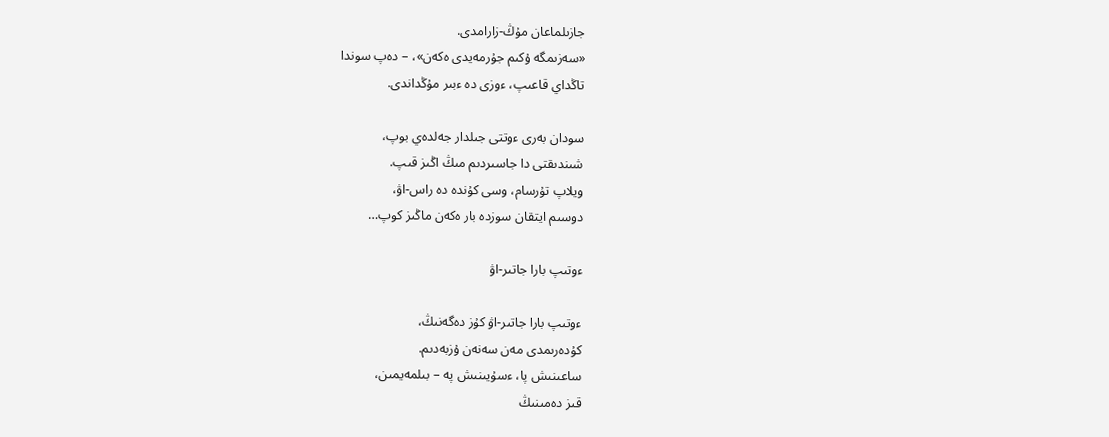جازىلماعان مۇڭ-زارامدى.
«سەزىمگە ۇكىم جۇرمەيدى ەكەن»، – دەپ سوندا
تاڭداي قاعىپ، ءوزى دە ءبىر مۇڭداندى.

سودان بەرى ءوتتى جىلدار جەلدەي بوپ،
شىندىقتى دا جاسىردىم مىڭ اڭىز قىپ.
ويلاپ تۇرسام، وسى كۇندە دە راس-اۋ،
دوسىم ايتقان سوزدە بار ەكەن ماڭىز كوپ…

ءوتىپ بارا جاتىر-اۋ

ءوتىپ بارا جاتىر-اۋ كۇز دەگەنىڭ،
كۇدەرىمدى مەن سەنەن ۇزبەدىم.
ساعىنىش پا، ءسۇيىنىش پە – بىلمەيمىن،
قىز دەمىنىڭ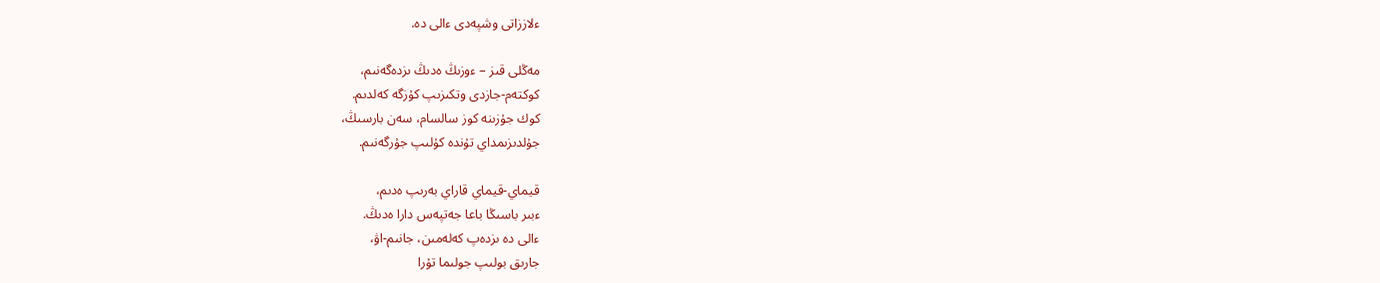ءلاززاتى وشپەدى ءالى دە.

مەڭلى قىز – ءوزىڭ ەدىڭ ىزدەگەنىم،
كوكتەم-جازدى وتكىزىپ كۇزگە كەلدىم.
كوك جۇزىنە كوز سالسام، سەن بارسىڭ،
جۇلدىزىمداي تۇندە كۇلىپ جۇرگەنىم.

قيماي-قيماي قاراي بەرىپ ەدىم،
ءبىر باسىڭا باعا جەتپەس دارا ەدىڭ.
ءالى دە ىزدەپ كەلەمىن، جانىم-اۋ،
جارىق بولىپ جولىما تۇرا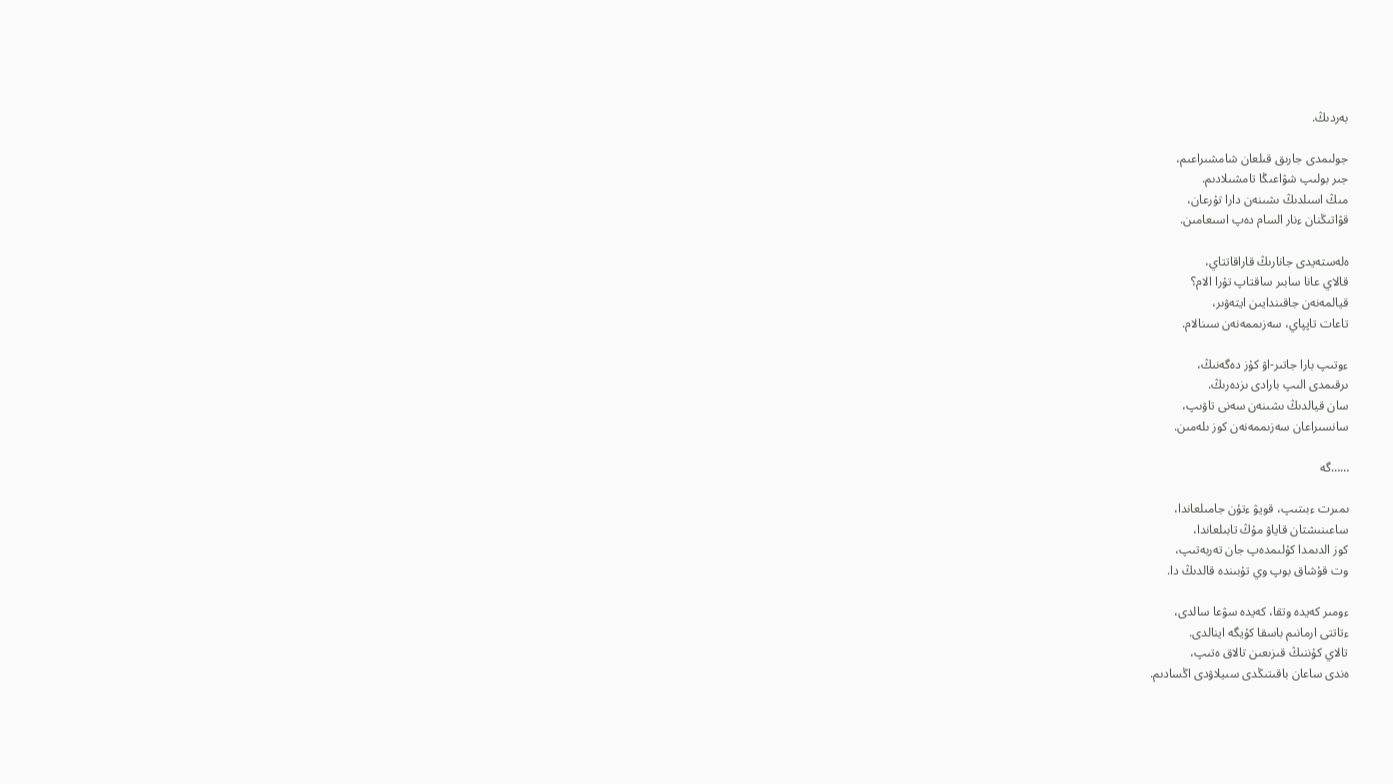بەردىڭ.

جولىمدى جارىق قىلعان شامشىراعىم،
جىر بولىپ شۋاعىڭا تامشىلادىم.
مىڭ اسىلدىڭ ىشىنەن دارا تۇرعان،
قۋاتىڭنان ءنار السام دەپ اسىعامىن.

ەلەستەيدى جانارىڭ قاراقاتتاي،
قالاي عانا سابىر ساقتاپ تۇرا الام؟
قيالمەنەن جاقىندايىن ايتەۋىر،
تاعات تاپپاي، سەزىممەنەن سىنالام.

ءوتىپ بارا جاتىر-اۋ كۇز دەگەنىڭ،
ىرقىمدى الىپ بارادى ىزدەرىڭ.
سان قيالدىڭ ىشىنەن سەنى تاۋىپ،
سانسىراعان سەزىممەنەن كوز ىلەمىن.

……گە

ىمىرت ءبىتىپ، قويۋ ءتۇن جامىلعاندا،
ساعىنىشتان قاياۋ مۇڭ تابىلعاندا،
كوز الدىمدا كۇلىمدەپ جان تەربەتىپ،
وت قۇشاق بوپ وي تۇبىندە قالدىڭ دا.

ءومىر كەيدە وتقا، كەيدە سۋعا سالدى،
ءتاتتى ارمانىم باسقا كۇيگە اينالدى.
تالاي كۇننىڭ قىزىعىن تالاق ەتىپ،
ەندى ساعان باقىتىڭدى سىيلاۋدى اڭسادىم.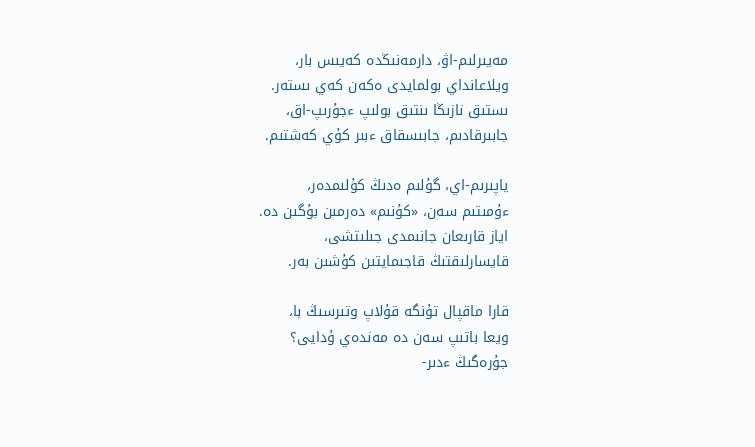مەيىرلىم-اۋ، دارمەنىڭدە كەيىس بار،
ويلاعانداي بولمايدى ەكەن كەي ىستەر.
ىستىق نازىڭا ىنتىق بولىپ ءجۇرىپ-اق،
جابىرقادىم، جابىسقاق ءبىر كۇي كەشتىم.

ياپىرىم-اي، گۇلىم ەدىڭ كۇلىمدەر،
ءۇمىتىم سەن، «كۇنىم» دەرمىن بۇگىن دە.
اياز قارىعان جانىمدى جىلىتشى،
قايسارلىقتىڭ قاجىمايتىن كۇشىن بەر.

قارا ماقپال تۇنگە قۇلاپ وتىرسىڭ با،
ويعا باتىپ سەن دە مەندەي ۇدايى؟
جۇرەگىڭ ءدىر-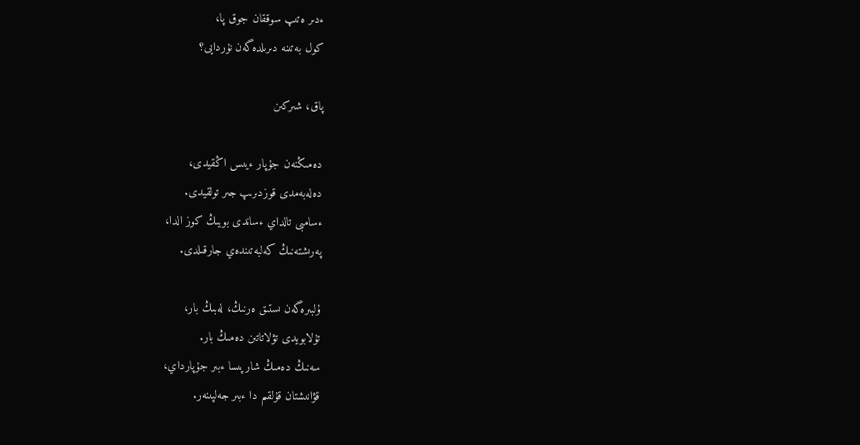ءدىر ەتىپ سوققان جوق پا،
كول بەتىنە دىرىلدەگەن نۇردايى؟

پاق، شىركىن

دەمىڭنەن جۇپار ءيىس اڭقيدى،
دەلەبەمدى قوزدىرىپ جىر تولقيدى.
ءسامبى تالداي ءساندى بويىڭ كوز الدا،
پەرىشتەنىڭ كەلبەتىندەي جارقىلدى.

ۇلبىرەگەن ىستىق ەرنىڭ، لەبىڭ بار،
تۇلابويدى تۋلاتاتىن دەمىڭ بار.
سەنىڭ دەمىڭ شارپىسا ءبىر جۇپارداي،
قۋانىشتان قۇلقىم دا ءبىر جەلپىنەر.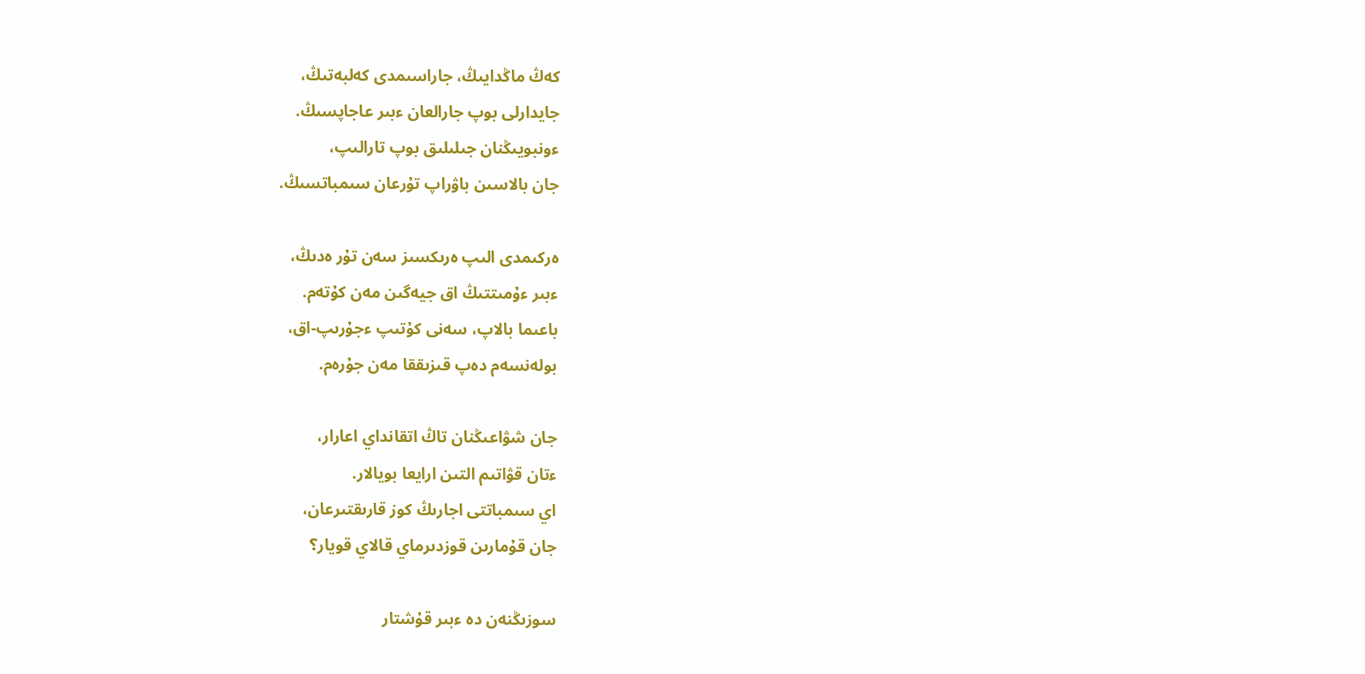كەڭ ماڭدايىڭ، جاراسىمدى كەلبەتىڭ،
جايدارلى بوپ جارالعان ءبىر عاجاپسىڭ.
ءونبويىڭنان جىلىلىق بوپ تارالىپ،
جان بالاسىن باۋراپ تۇرعان سىمباتسىڭ.

ەركىمدى الىپ ەرىكسىز سەن تۇر ەدىڭ،
ءبىر ءۇمىتتىڭ اق جيەگىن مەن كۇتەم.
باعىما بالاپ، سەنى كۇتىپ ءجۇرىپ-اق،
بولەنسەم دەپ قىزىققا مەن جۇرەم.

جان شۋاعىڭنان تاڭ اتقانداي اعارار،
ءتان قۋاتىم التىن ارايعا بويالار.
اي سىمباتتى اجارىڭ كوز قارىقتىرعان،
جان قۇمارىن قوزدىرماي قالاي قويار؟

سوزىڭنەن دە ءبىر قۇشتار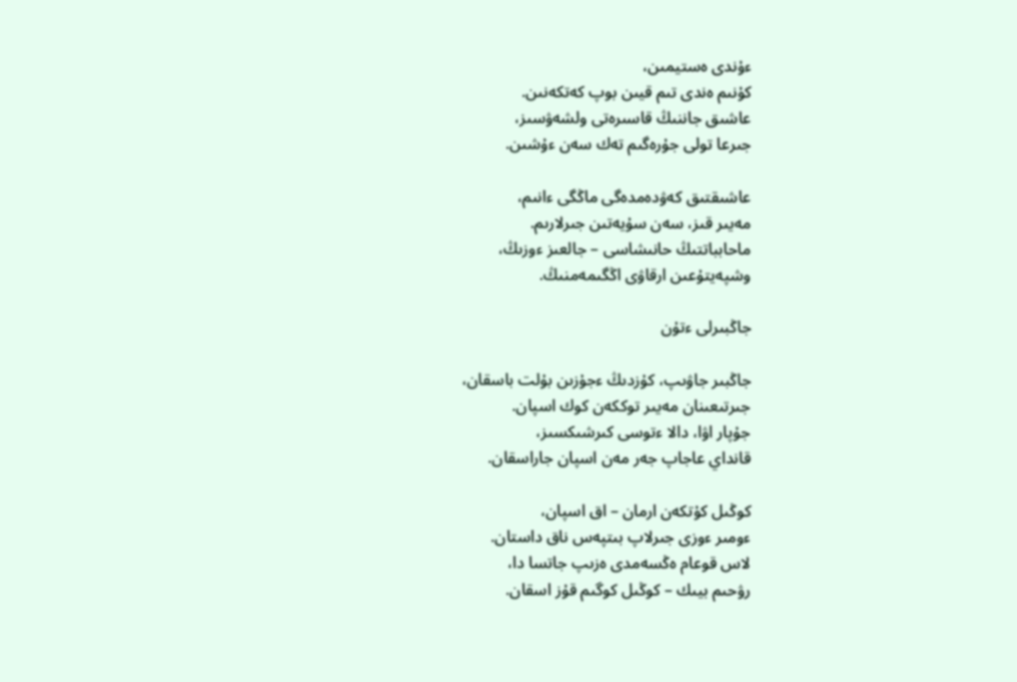ءۇندى ەستيمىن،
كۇنىم ەندى تىم قيىن بوپ كەتكەنىن.
عاشىق جاننىڭ قاسىرەتى ولشەۋسىز،
جىرعا تولى جۇرەگىم تەك سەن ءۇشىن.

عاشىقتىق كەۋدەمدەگى ماڭگى ءانىم،
مەيىر قىز، سەن سۇيەتىن جىرلارىم.
ماحابباتتىڭ حانىشاسى – جالعىز ءوزىڭ،
وشپەيتۇعىن ارقاۋى اڭگىمەمنىڭ.

جاڭبىرلى ءتۇن

جاڭبىر جاۋىپ، كۇزدىڭ ءجۇزىن بۇلت باسقان،
جىرتىعىنان مەيىر توككەن كوك اسپان.
جۇپار اۋا، دالا ءتوسى كىرشىكسىز،
قانداي عاجاپ جەر مەن اسپان جاراسقان.

كوڭىل كۇتكەن ارمان – اق اسپان،
ءومىر ءوزى جىرلاپ بىتپەس ناق داستان.
لاس قوعام ەڭسەمدى ەزىپ جاتسا دا،
رۋحىم بيىك – كوڭىل كوگىم قۇز اسقان.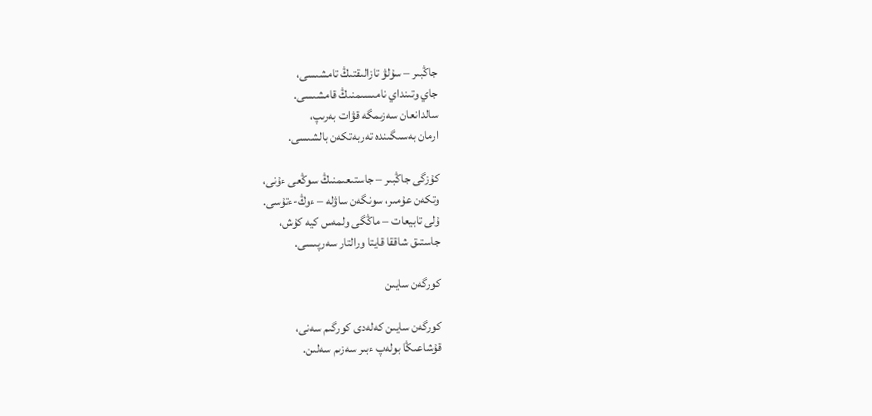جاڭبىر – سۇلۋ تازالىقتىڭ تامشىسى،
جاي وتىنداي نامىسىمنىڭ قامشىسى.
سالدانعان سەزىمگە قۋات بەرىپ،
ارمان بەسىگىندە تەربەتكەن بالشىسى.

كۇزگى جاڭبىر – جاستىعىمنىڭ سوڭعى ءۇنى،
وتكەن عۇمىر، سونگەن ساۋلە – ءوڭ-ءتۇسى.
ۇلى تابيعات – ماڭگى ولمەس كيە كۇش،
جاستىق شاققا قايتا ورالتار سەرپىسى.

كورگەن سايىن

كورگەن سايىن كەلەدى كورگىم سەنى،
قۇشاعىڭا بولەپ ءبىر سەزىم سەلىن.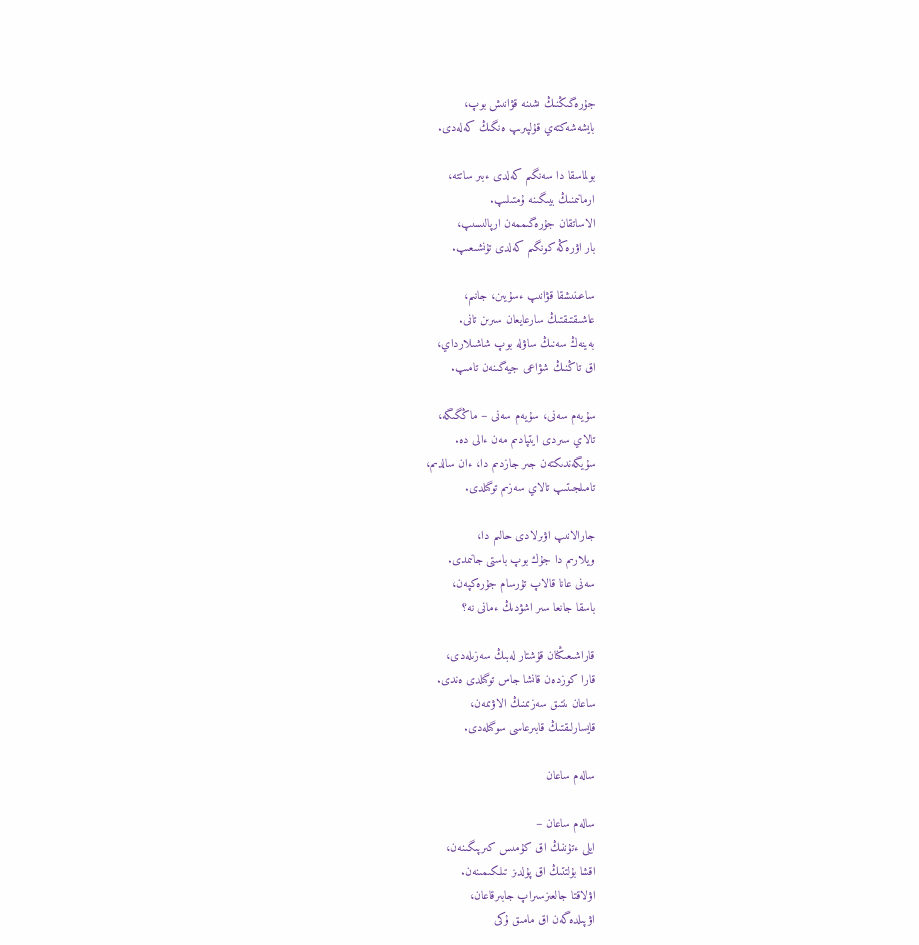جۇرەگىڭنىڭ ىشىنە قۋانىش بوپ،
بايشەشەكتەي قۇلپىرىپ ەنگىڭ كەلەدى.

بولماسقا دا سەنگىم كەلدى ءبىر ساتتە،
ارمانىمنىڭ بيىگىنە ۇمتىلىپ.
الاساتقان جۇرەگىممەن ارپالىسىپ،
بار اۋرەڭە كونگىم كەلدى تۇنشىعىپ.

ساعىنىشقا قۋانىپ ءسۇيىن، جانىم،
عاشىقتىقتىڭ سارعايعان سىرىن تانى.
بەينەڭ سەنىڭ ساۋلە بوپ شاشىلارداي،
اق تاڭنىڭ شۋاعى جيەگىنەن تامىپ.

سۇيەم سەنى، سۇيەم سەنى – ماڭگىگە،
تالاي سىردى ايتپادىم مەن ءالى دە.
سۇيگەندىكتەن جىر جازدىم دا، ءان سالدىم،
تامىلجىتىپ تالاي سەزىم توگىلدى.

جارالانىپ اۋىرلادى حالىم دا،
ويلارىم دا جۇك بوپ باستى جانىمدى.
سەنى عانا قالاپ تۇرسام جۇرەكپەن،
باسقا جانعا سىر اشۋدىڭ ءمانى نە؟

قاراشىعىڭنان قۇشتار لەبىڭ سەزىلەدى،
قارا كوزدەن قانشا جاس توگىلدى ەندى.
ساعان ىنتىق سەزىمنىڭ الاۋىمەن،
قايسارلىقتىڭ قابىرعاسى سوگىلەدى.

سالەم ساعان

سالەم ساعان –
ايلى ءتۇننىڭ اق كۇمىس كىرپىگىنەن،
اقشا بۇلتتىڭ اق پۇلدىز تىلكىمىنەن.
اۋلاقتا جالعىزسىراپ جابىرقاعان،
اۋپىلدەگەن اق مامىق ۇكى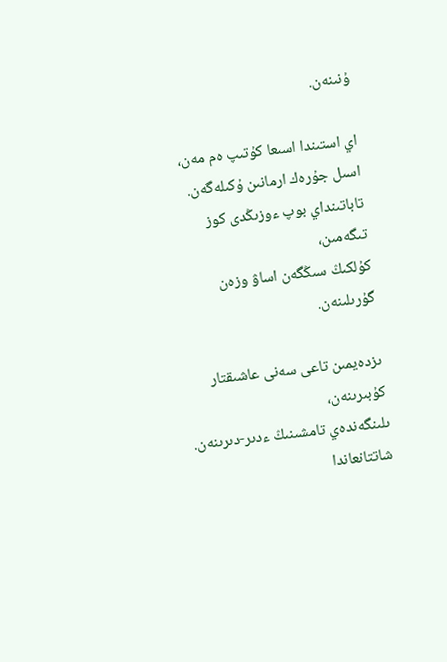ۇنىنەن.

اي استىندا اسىعا كۇتىپ ەم مەن،
اسىل جۇرەك ارمانىن ۇكىلەگەن.
تاباتىنداي بوپ ءوزىڭدى كوز تىگەمىن،
كۇلكىڭ سىڭگەن اساۋ وزەن گۇرىلىنەن.

ىزدەيمىن تاعى سەنى عاشىقتار كۇبىرىنەن،
ىلىنگەندەي تامشىنىڭ ءدىر-دىرىنەن.
شاتتانعاندا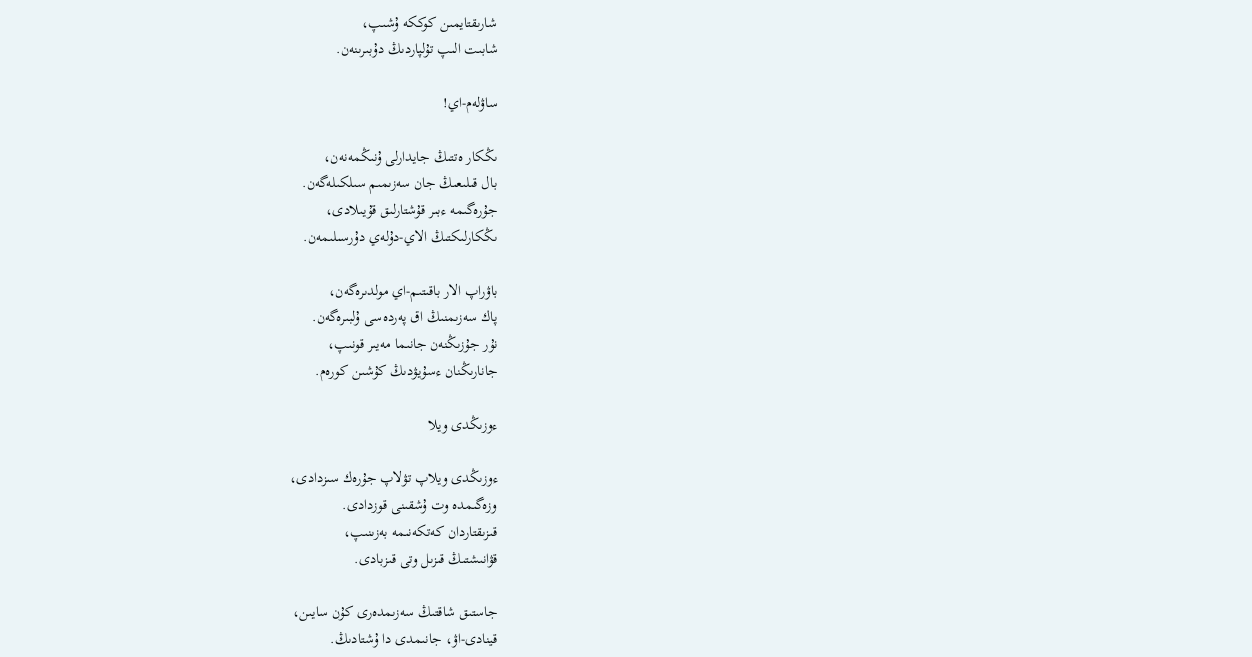شارىقتايمىن كوككە ۇشىپ،
شابىت الىپ تۇلپاردىڭ دۇبىرىنەن.

ساۋلەم-اي!

ىڭكار ەتتىڭ جايدارلى ۇنىڭمەنەن،
بال قىلىعىڭ جان سەزىمىم سىلكىلەگەن.
جۇرەگىمە ءبىر قۇشتارلىق قۇيىلادى،
ىڭكارلىكتىڭ الاي-دۇلەي دۇرسىلىمەن.

باۋراپ الار باقىتىم-اي مولدىرەگەن،
پاك سەزىمنىڭ اق پەردەسى ۇلبىرەگەن.
نۇر جۇزىڭنەن جانىما مەيىر قونىپ،
جانارىڭنان ءسۇيۋدىڭ كۇشىن كورەم.

ءوزىڭدى ويلا

ءوزىڭدى ويلاپ تۋلاپ جۇرەك سىزدادى،
وزەگىمدە وت ۇشقىنى قوزدادى.
قىزىقتاردان كەتكەنىمە بەزىنىپ،
قۋانىشتىڭ قىزىل وتى قىزبادى.

جاستىق شاقتىڭ سەزىمدەرى كۇن سايىن،
قينادى-اۋ، جانىمدى دا ۇشتادىڭ.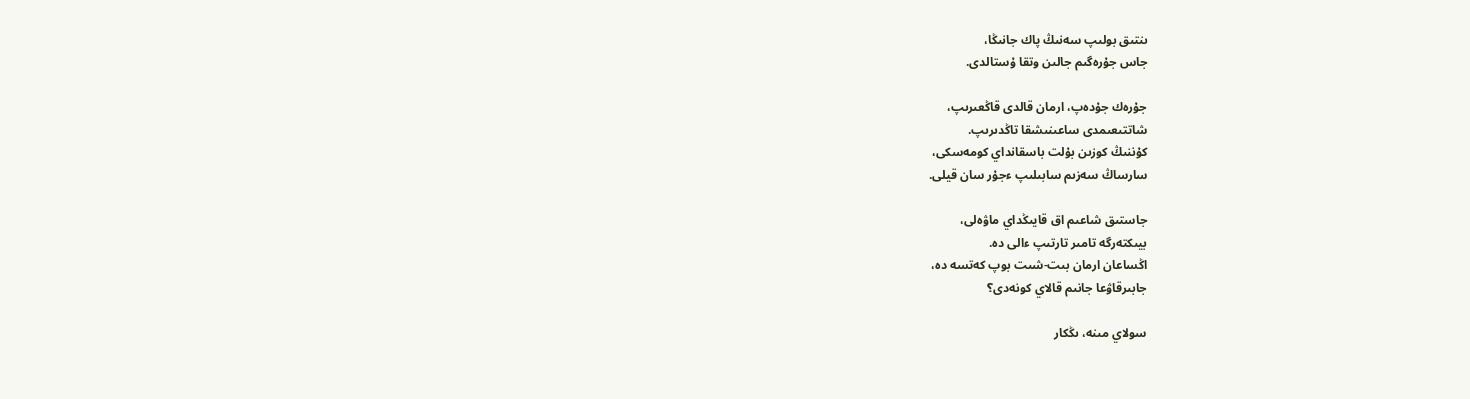ىنتىق بولىپ سەنىڭ پاك جانىڭا،
جاس جۇرەگىم جالىن وتقا ۇستالدى.

جۇرەك جۇدەپ، ارمان قالدى قاڭعىرىپ،
شاتتىعىمدى ساعىنىشقا تاڭدىرىپ.
كۇننىڭ كوزىن بۇلت باسقانداي كومەسكى،
سارساڭ سەزىم سابىلىپ ءجۇر سان قيلى.

جاستىق شاعىم اق قايىڭداي ماۋەلى،
بيىكتەرگە تامىر تارتىپ ءالى دە.
اڭساعان ارمان بىت-شىت بوپ كەتسە دە،
جابىرقاۋعا جانىم قالاي كونەدى؟

سولاي مىنە، ىڭكار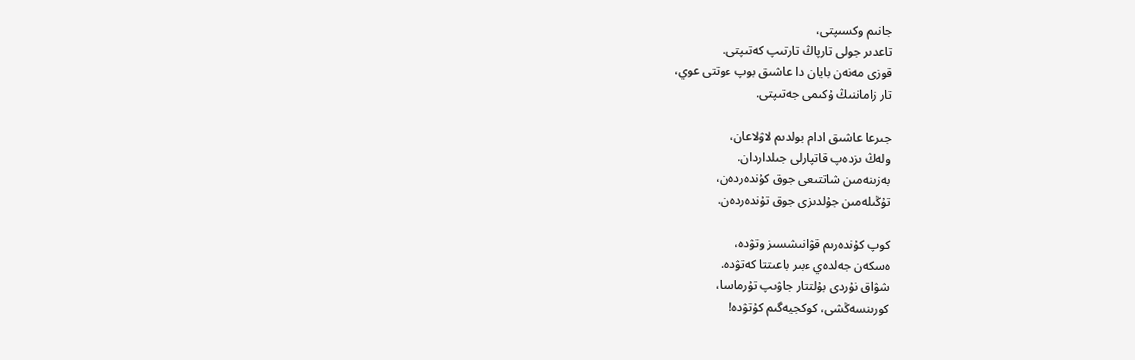جانىم وكسىپتى،
تاعدىر جولى تارپاڭ تارتىپ كەتىپتى.
قوزى مەنەن بايان دا عاشىق بوپ ءوتتى عوي،
تار زاماننىڭ ۇكىمى جەتىپتى.

جىرعا عاشىق ادام بولدىم لاۋلاعان،
ولەڭ ىزدەپ قاتپارلى جىلداردان.
بەزىنەمىن شاتتىعى جوق كۇندەردەن،
تۇڭىلەمىن جۇلدىزى جوق تۇندەردەن.

كوپ كۇندەرىم قۋانىشسىز وتۋدە،
ەسكەن جەلدەي ءبىر باعىتتا كەتۋدە.
شۋاق نۇردى بۇلتتار جاۋىپ تۇرماسا،
كورىنسەڭشى، كوكجيەگىم كۇتۋدە!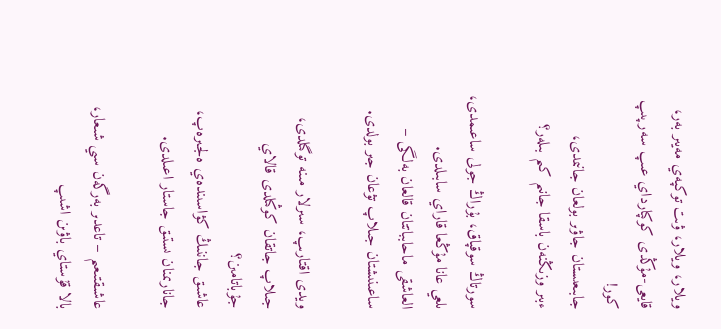ويلار، ويلار، ۋىت توكپەي مەيىر بەر،
قايعى-مۇڭدى كوكپارداي عىپ سەرپىپ كور!
جابىعىستان جاۋىر بولعان جانىمدى،
ءبىر وزىڭنەن باسقا جانىم كىم بىلەر؟

سورتاڭ سوقپاق، بۇراڭ جولى ساعىمدى،
ىلعي عانا مۇڭعا قاراي سابىلدى.
العاشقى ماحابباتتان قالعان بەلگى –
ساعىنىشتان جىلاپ تۋعان جىر بولدى.

ويدى اقتارىپ، سىرلار مىنە توگىلدى،
جىلاپ جاتقان كوڭىلدى قالاي جۇباتامىن؟
عاشىق جاننىڭ كۋاسىندەي ەلجىرەپ،
جانارىمنان ىستىق جاستار اعىلدى.

عاشىقتىعىم – تاعدىر بەرگەن سىي شىعار،
بالا قۇستاي باۋىن اشىپ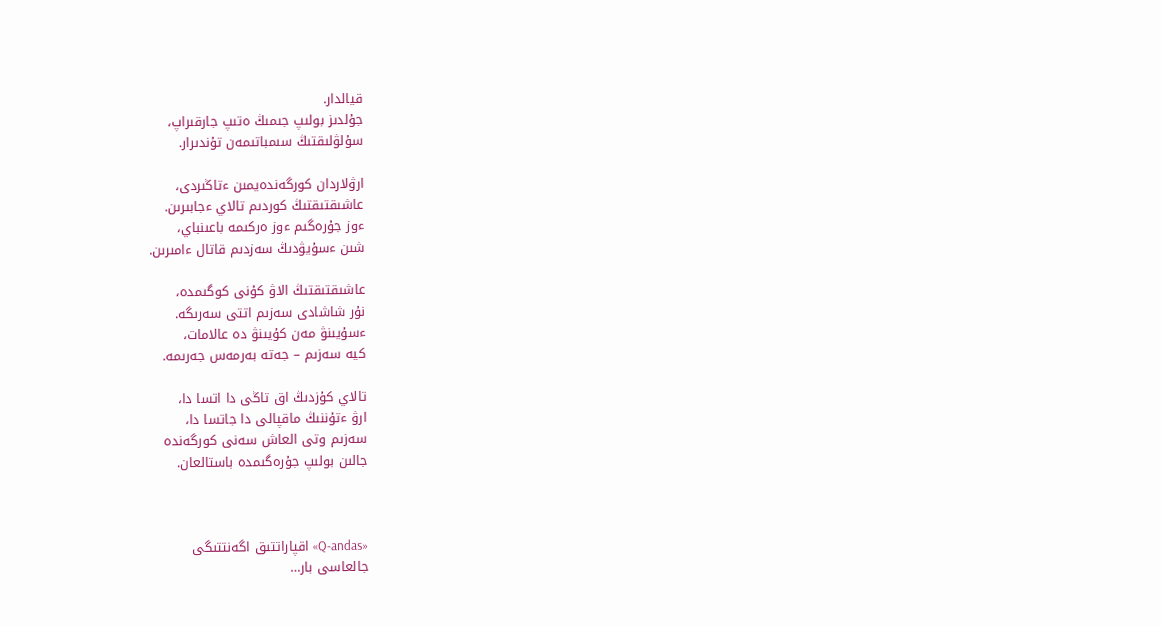قيالدار.
جۇلدىز بولىپ جىمىڭ ەتىپ جارقىراپ،
سۇلۋلىقتىڭ سىمباتىمەن تۇندىرار.

ارۋلاردان كورگەندەيمىن ءتاڭىردى،
عاشىقتىقتىڭ كوردىم تالاي ءجابىرىن.
ءوز جۇرەگىم ءوز ەركىمە باعىنباي،
شىن ءسۇيۋدىڭ سەزدىم قاتال ءامىرىن.

عاشىقتىقتىڭ الاۋ كۇنى كوگىمدە،
نۇر شاشادى سەزىم اتتى سەرىگە.
ءسۇيىنۋ مەن كۇيىنۋ دە عالامات،
كيە سەزىم – جەتە بەرمەس جەرىمە.

تالاي كۇزدىڭ اق تاڭى دا اتسا دا،
ارۋ ءتۇننىڭ ماقپالى دا جاتسا دا،
سەزىم وتى العاش سەنى كورگەندە
جالىن بولىپ جۇرەگىمدە باستالعان.



«Q-andas» اقپاراتتىق اگەنتتىگى
جالعاسى بار…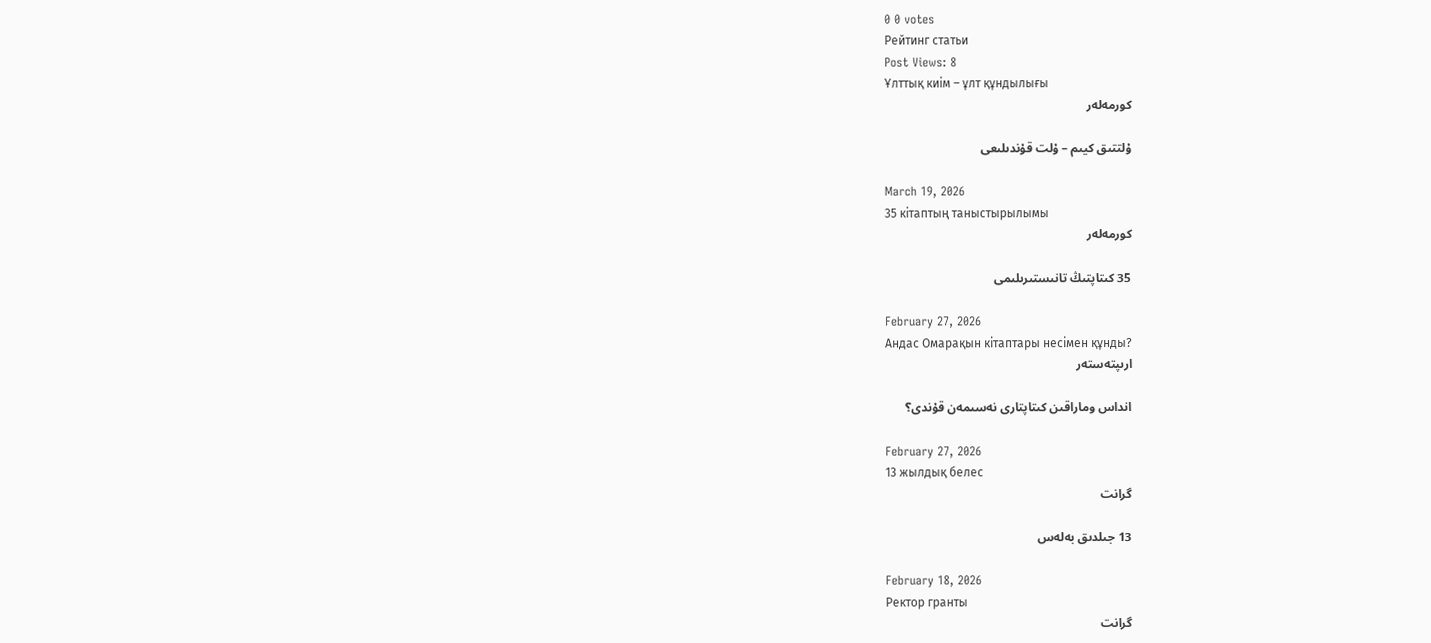0 0 votes
Рейтинг статьи
Post Views: 8
Ұлттық киім – ұлт құндылығы
كورمەلەر

ۇلتتىق كيىم – ۇلت قۇندىلىعى

March 19, 2026
35 кітаптың таныстырылымы
كورمەلەر

35 كىتاپتىڭ تانىستىرىلىمى

February 27, 2026
Андас Омарақын кітаптары несімен құнды?
ارىپتەستەر

انداس وماراقىن كىتاپتارى نەسىمەن قۇندى؟

February 27, 2026
13 жылдық белес
گرانت

13 جىلدىق بەلەس

February 18, 2026
Ректор гранты
گرانت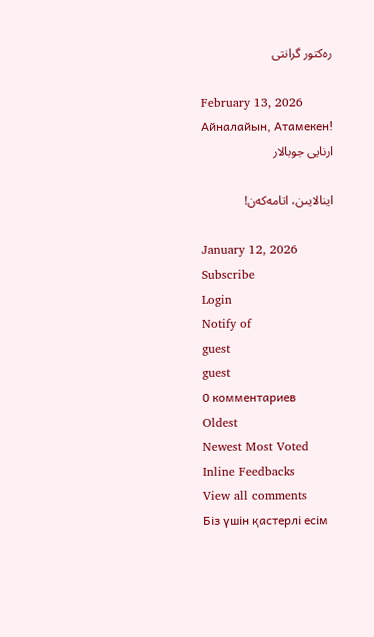رەكتور گرانتى

February 13, 2026
Айналайын, Атамекен!
ارنايى جوبالار

اينالايىن، اتامەكەن!

January 12, 2026
Subscribe
Login
Notify of
guest
guest
0 комментариев
Oldest
Newest Most Voted
Inline Feedbacks
View all comments
Біз үшін қастерлі есім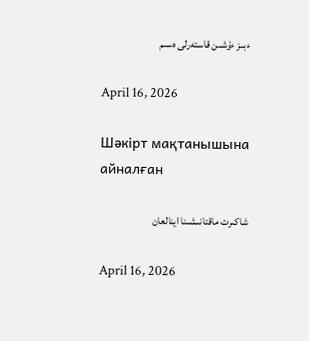ءبىز ءۇشىن قاستەرلى ەسىم

April 16, 2026

Шәкірт мақтанышына айналған

شاكىرت ماقتانىشىنا اينالعان

April 16, 2026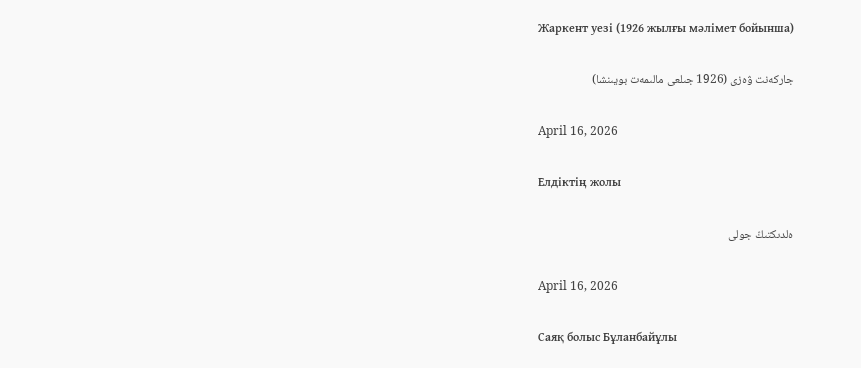Жаркент уезі (1926 жылғы мәлімет бойынша)

جاركەنت ۋەزى (1926 جىلعى مالىمەت بويىنشا)

April 16, 2026

Елдіктің жолы

ەلدىكتىڭ جولى

April 16, 2026

Саяқ болыс Бұланбайұлы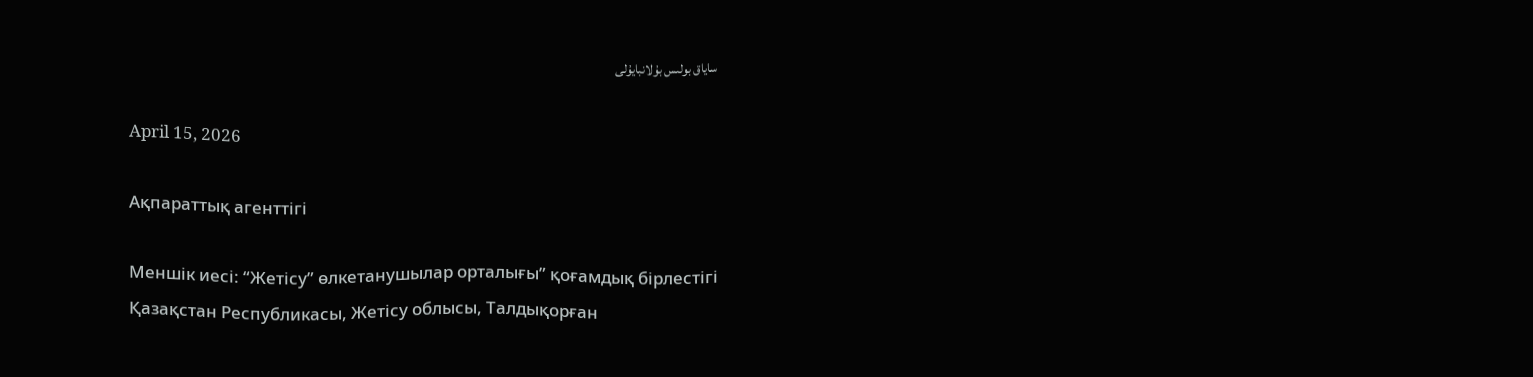ساياق بولىس بۇلانبايۇلى

April 15, 2026

Ақпараттық агенттігі

Меншік иесі: “Жетісу” өлкетанушылар орталығы” қоғамдық бірлестігі
Қазақстан Республикасы, Жетісу облысы, Талдықорған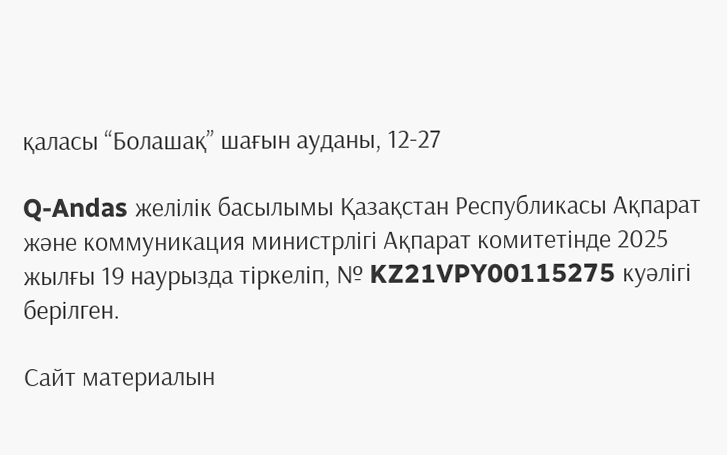қаласы “Болашақ” шағын ауданы, 12-27

Q-Andas желілік басылымы Қазақстан Республикасы Ақпарат және коммуникация министрлігі Ақпарат комитетінде 2025 жылғы 19 наурызда тіркеліп, № KZ21VPY00115275 куәлігі берілген.

Сайт материалын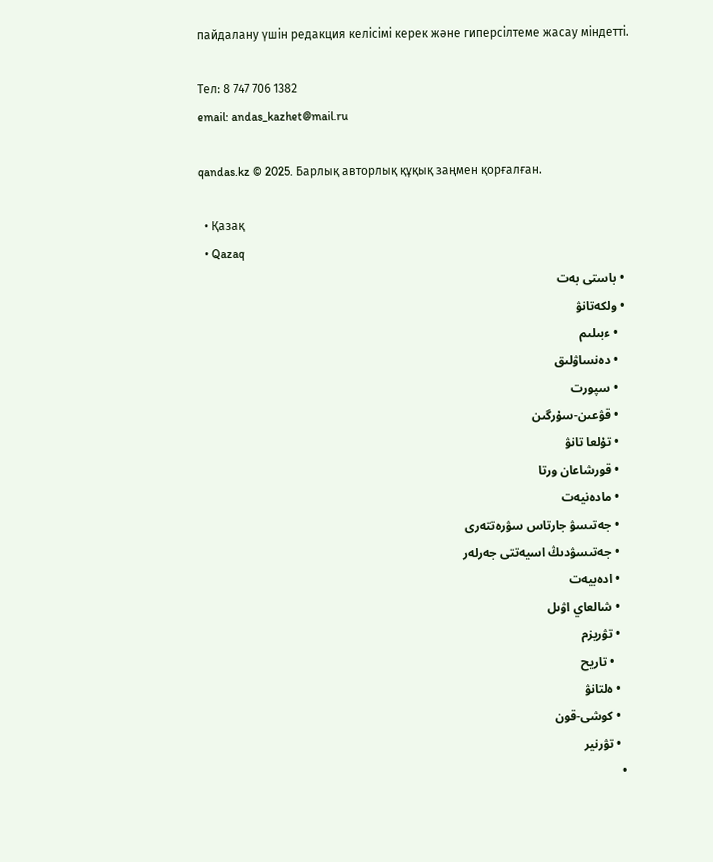пайдалану үшін редакция келісімі керек және гиперсілтеме жасау міндетті.

Тел: 8 747 706 1382
email: andas_kazhet@mail.ru

qandas.kz © 2025. Барлық авторлық құқық заңмен қорғалған.

  • Қазақ
  • Qazaq
  • باستى بەت
  • ولكەتانۋ
    • ءبىلىم
    • دەنساۋلىق
    • سپورت
    • قۋعىن-سۇرگىن
    • تۇلعا تانۋ
    • قورشاعان ورتا
    • مادەنيەت
    • جەتىسۋ جارتاس سۋرەتتەرى
    • جەتىسۋدىڭ اسيەتتى جەرلەر
    • ادەبيەت
    • شالعاي اۋىل
    • تۋريزم
      • تاريح
    • ەلتانۋ
    • كوشى-قون
    • تۋرنير
  •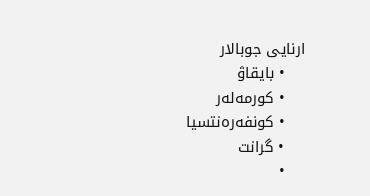ارنايى جوبالار
    • بايقاۋ
    • كورمەلەر
    • كونفەرەنتسيا
    • گرانت
    •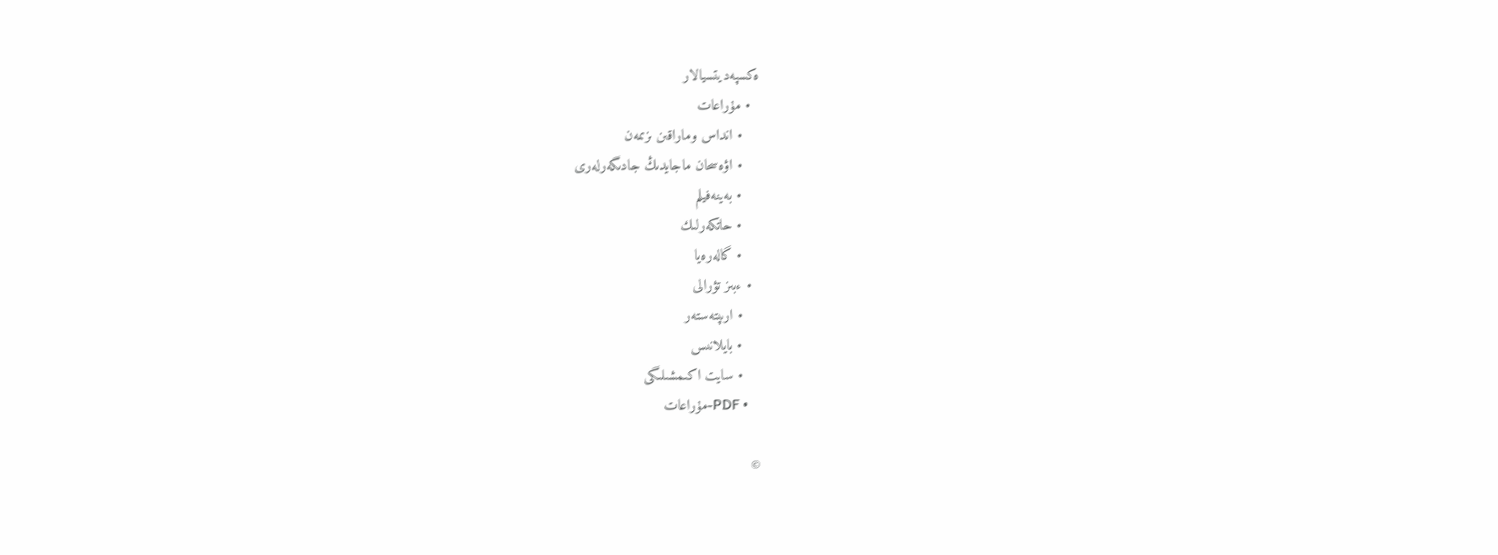ەكسپەديتسيالار
  • مۇراعات
    • انداس وماراقىن ىزىمەن
    • اۋەسحان ماجايدىڭ جادىگەرلەرى
    • بەينەفيلم
    • حاتكەرلىك
    • گالەرەيا
  • ءبىز تۋرالى
    • ارىپتەستەر
    • بايلانىس
    • سايت اكىمشىلىگى
    • PDF-مۇراعات

©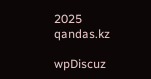2025 qandas.kz

wpDiscuz